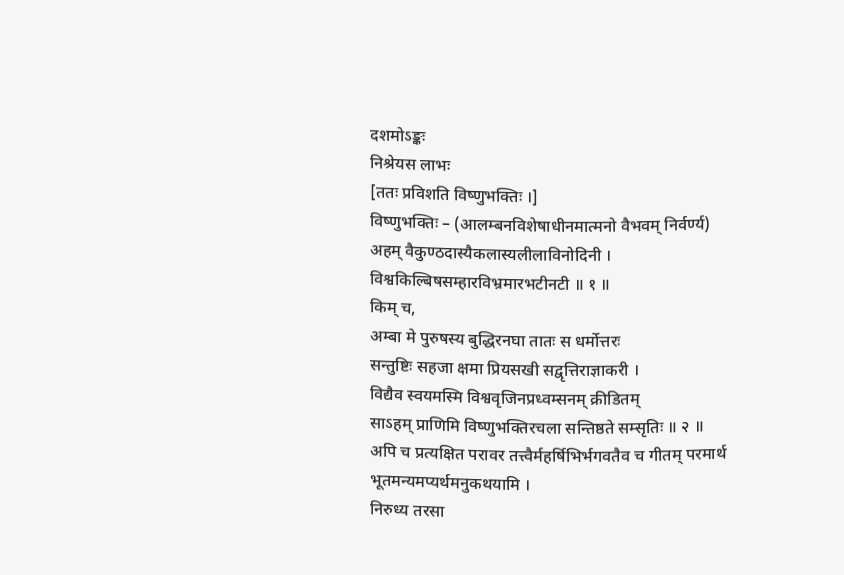दशमोऽङ्कः
निश्रेयस लाभः
[ततः प्रविशति विष्णुभक्तिः ।]
विष्णुभक्तिः – (आलम्बनविशेषाधीनमात्मनो वैभवम् निर्वर्ण्य)
अहम् वैकुण्ठदास्यैकलास्यलीलाविनोदिनी ।
विश्वकिल्बिषसम्हारविभ्रमारभटीनटी ॥ १ ॥
किम् च,
अम्बा मे पुरुषस्य बुद्धिरनघा तातः स धर्मोत्तरः
सन्तुष्टिः सहजा क्षमा प्रियसखी सद्वृत्तिराज्ञाकरी ।
विद्यैव स्वयमस्मि विश्ववृजिनप्रध्वम्सनम् क्रीडितम्
साऽहम् प्राणिमि विष्णुभक्तिरचला सन्तिष्ठते सम्सृतिः ॥ २ ॥
अपि च प्रत्यक्षित परावर तत्त्वैर्महर्षिभिर्भगवतैव च गीतम् परमार्थ भूतमन्यमप्यर्थमनुकथयामि ।
निरुध्य तरसा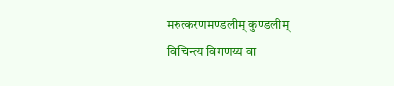मरुत्करणमण्डलीम् कुण्डलीम्
विचिन्त्य विगणय्य वा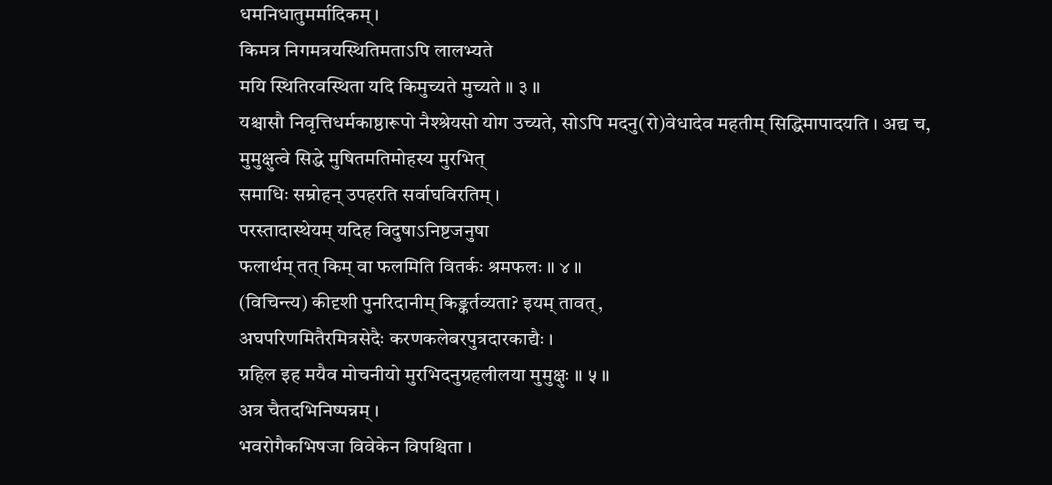धमनिधातुमर्मादिकम् ।
किमत्र निगमत्रयस्थितिमताऽपि लालभ्यते
मयि स्थितिरवस्थिता यदि किमुच्यते मुच्यते ॥ ३ ॥
यश्चासौ निवृत्तिधर्मकाष्ठारूपो नैश्श्रेयसो योग उच्यते, सोऽपि मदनु(रो)वेधादेव महतीम् सिद्धिमापादयति । अद्य च,
मुमुक्षुत्वे सिद्धे मुषितमतिमोहस्य मुरभित्
समाधिः सम्रोहन् उपहरति सर्वाघविरतिम् ।
परस्तादास्थेयम् यदिह विदुषाऽनिष्टजनुषा
फलार्थम् तत् किम् वा फलमिति वितर्कः श्रमफलः ॥ ४ ॥
(विचिन्त्य) कीदृशी पुनरिदानीम् किङ्कर्तव्यता? इयम् तावत्,
अघपरिणमितैरमित्रसेदैः करणकलेबरपुत्रदारकाद्यैः ।
ग्रहिल इह मयैव मोचनीयो मुरभिदनुग्रहलीलया मुमुक्षुः ॥ ५ ॥
अत्र चैतदभिनिष्पन्नम् ।
भवरोगैकभिषजा विवेकेन विपश्चिता ।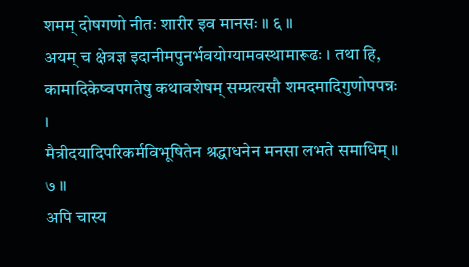शमम् दोषगणो नीतः शारीर इव मानसः ॥ ६ ॥
अयम् च क्षेत्रज्ञ इदानीमपुनर्भवयोग्यामवस्थामारूढः । तथा हि,
कामादिकेष्वपगतेषु कथावशेषम् सम्प्रत्यसौ शमदमादिगुणोपपन्नः ।
मैत्रीदयादिपरिकर्मविभूषितेन श्रद्धाधनेन मनसा लभते समाधिम् ॥ ७ ॥
अपि चास्य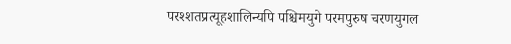परश्शतप्रत्यूहशालिन्यपि पश्चिमयुगे परमपुरुष चरणयुगल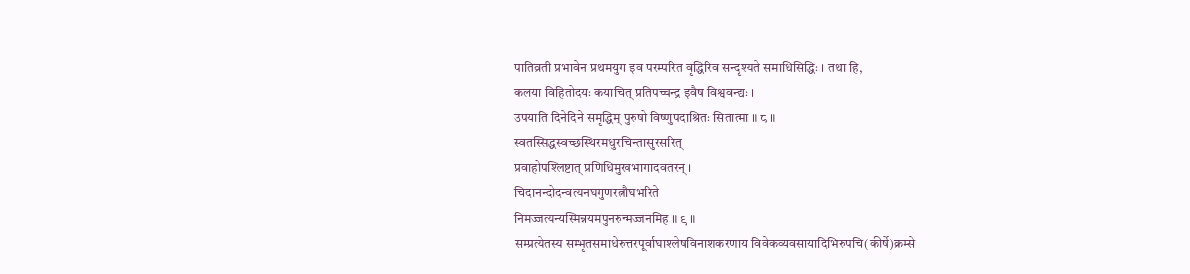पातिव्रती प्रभावेन प्रथमयुग इव परम्परित वृद्धिरिव सन्दृश्यते समाधिसिद्धिः । तथा हि,
कलया विहितोदयः कयाचित् प्रतिपच्चन्द्र इवैष विश्ववन्द्यः ।
उपयाति दिनेदिने समृद्धिम् पुरुषो विष्णुपदाश्रितः सितात्मा ॥ ८ ॥
स्वतस्सिद्धस्वच्छस्थिरमधुरचिन्तासुरसरित्
प्रवाहोपश्लिष्टात् प्रणिधिमुखभागादवतरन् ।
चिदानन्दोदन्वत्यनघगुणरत्नौघभरिते
निमज्जत्यन्यस्मिन्नयमपुनरुन्मज्जनमिह ॥ ९ ॥
सम्प्रत्येतस्य सम्भृतसमाधेरुत्तरपूर्वाघाश्लेषविनाशकरणाय विवेकव्यवसायादिभिरुपचि(कीर्षे)क्रम्से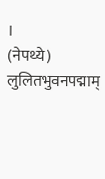।
(नेपथ्ये)
लुलितभुवनपद्माम्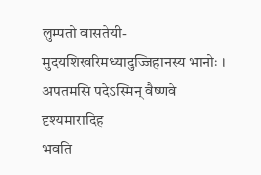लुम्पतो वासतेयी-
मुदयशिखरिमध्यादुज्जिहानस्य भानोः ।
अपतमसि पदेऽस्मिन् वैष्णवे दृश्यमारादिह
भवति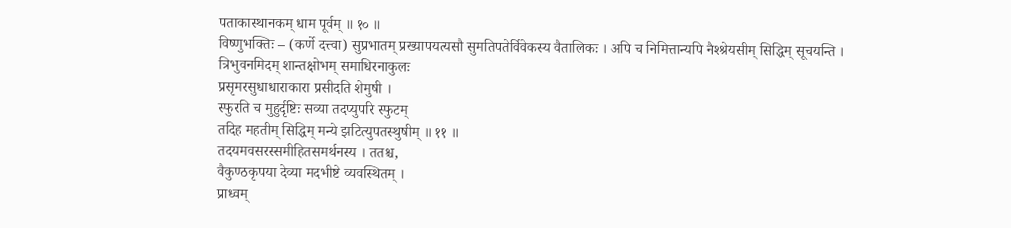पताकास्थानकम् धाम पूर्वम् ॥ १० ॥
विष्णुभक्तिः – (कर्णे दत्त्वा) सुप्रभातम् प्रख्यापयत्यसौ सुमतिपतेर्विवेकस्य वैतालिकः । अपि च निमित्तान्यपि नैश्श्रेयसीम् सिद्धिम् सूचयन्ति ।
त्रिभुवनमिदम् शान्तक्षोभम् समाधिरनाकुलः
प्रसृमरसुधाधाराकारा प्रसीदति शेमुषी ।
स्फुरति च मुहुर्दृष्टिः सव्या तदप्युपरि स्फुटम्
तदिह महतीम् सिद्धिम् मन्ये झटित्युपतस्थुषीम् ॥ ११ ॥
तदयमवसरस्समीहितसमर्थनस्य । ततश्च,
वैकुण्ठकृपया देव्या मदभीष्टे व्यवस्थितम् ।
प्राध्वम्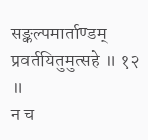सङ्कल्पमार्ताण्डम् प्रवर्तयितुमुत्सहे ॥ १२ ॥
न च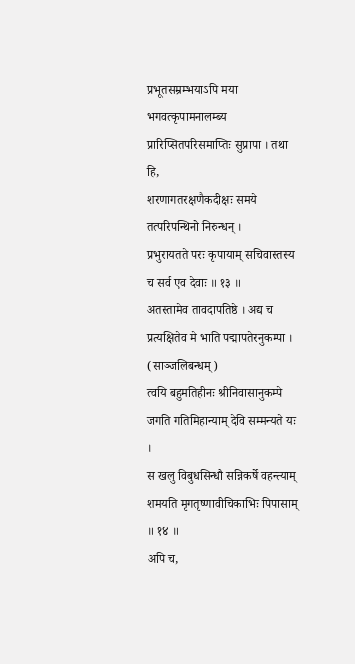प्रभूतसम्रम्भयाऽपि मया भगवत्कृपामनालम्ब्य प्रारिप्सितपरिसमाप्तिः सुप्रापा । तथा हि,
शरणागतरक्षणैकदीक्षः समये तत्परिपन्थिनो निरुन्धन् ।
प्रभुरायतते परः कृपायाम् सचिवास्तस्य च सर्व एव देवाः ॥ १३ ॥
अतस्तामेव तावदापतिष्ठे । अद्य च प्रत्यक्षितेव मे भाति पद्मापतेरनुकम्पा । (साञ्जलिबन्धम्)
त्वयि बहुमतिहीनः श्रीनिवासानुकम्पे
जगति गतिमिहान्याम् देवि सम्मन्यते यः ।
स खलु विबुधसिन्धौ सन्निकर्षे वहन्त्याम्
शमयति मृगतृष्णावीचिकाभिः पिपासाम् ॥ १४ ॥
अपि च,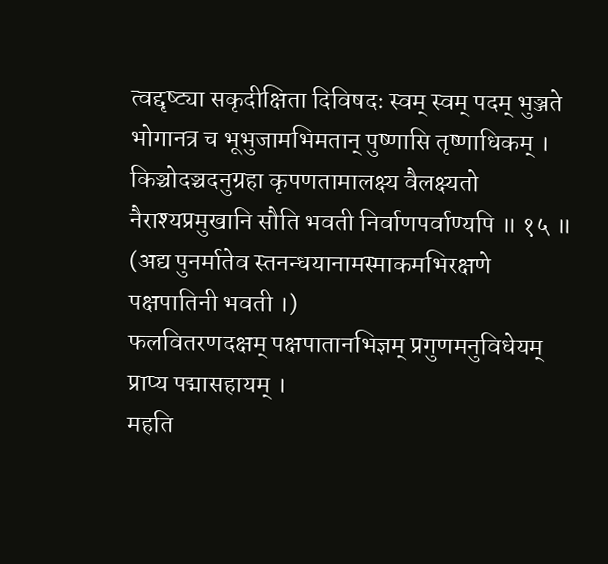त्वद्दृष्ट्या सकृदीक्षिता दिविषदः स्वम् स्वम् पदम् भुञ्जते
भोगानत्र च भूभुजामभिमतान् पुष्णासि तृष्णाधिकम् ।
किञ्चोदञ्चदनुग्रहा कृपणतामालक्ष्य वैलक्ष्यतो
नैराश्यप्रमुखानि सौति भवती निर्वाणपर्वाण्यपि ॥ १५ ॥
(अद्य पुनर्मातेव स्तनन्धयानामस्माकमभिरक्षणे पक्षपातिनी भवती ।)
फलवितरणदक्षम् पक्षपातानभिज्ञम् प्रगुणमनुविधेयम् प्राप्य पद्मासहायम् ।
महति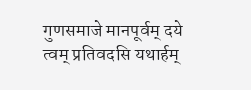गुणसमाजे मानपूर्वम् दये त्वम् प्रतिवदसि यथार्हम्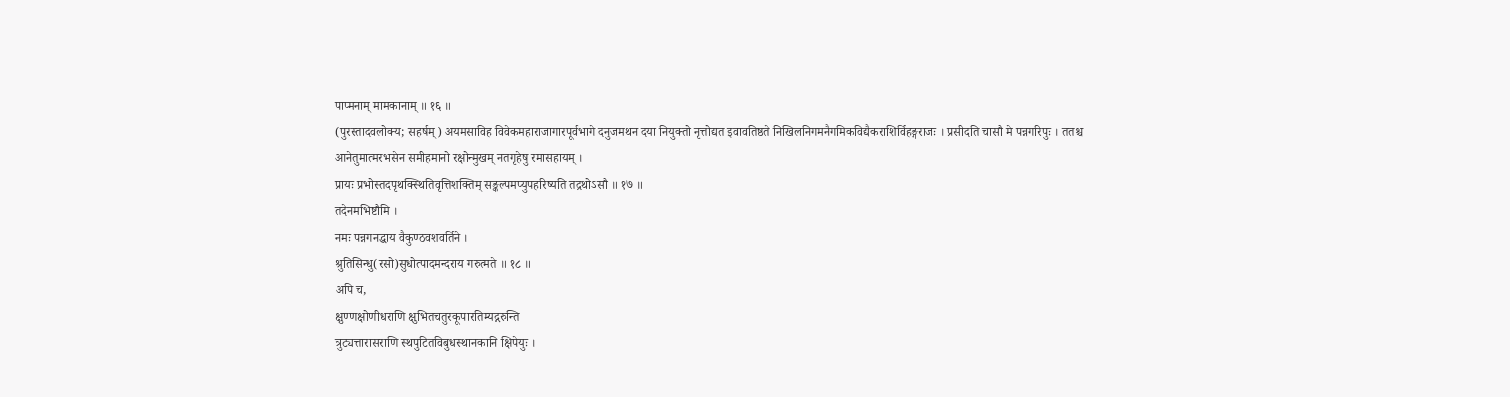पाप्मनाम् मामकानाम् ॥ १६ ॥
(पुरस्तादवलोक्य; सहर्षम्) अयमसाविह विवेकमहाराजागारपूर्वभागे दनुजमथन दया नियुक्तो नृत्तोद्यत इवावतिष्ठते निखिलनिगमनैगमिकविद्यैकराशिर्विहङ्गराजः । प्रसीदति चासौ मे पन्नगरिपुः । ततश्च
आनेतुमात्मरभसेन समीहमानो रक्षोन्मुखम् नतगृहेषु रमासहायम् ।
प्रायः प्रभोस्तदपृथक्स्थितिवृत्तिशक्तिम् सङ्कल्पमप्युपहरिष्यति तद्रथोऽसौ ॥ १७ ॥
तदेनमभिष्टौमि ।
नमः पन्नगनद्धाय वैकुण्ठवशवर्तिने ।
श्रुतिसिन्धु(रसो)सुधोत्पादमन्दराय गरुत्मते ॥ १८ ॥
अपि च,
क्षुण्णक्षोणीधराणि क्षुभितचतुरकूपारतिम्यद्गरुन्ति
त्रुट्यत्तारासराणि स्थपुटितविबुधस्थानकानि क्षिपेयुः ।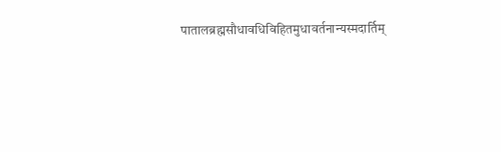पातालब्रह्मसौधावधिविहितमुधावर्तनान्यस्मदार्तिम्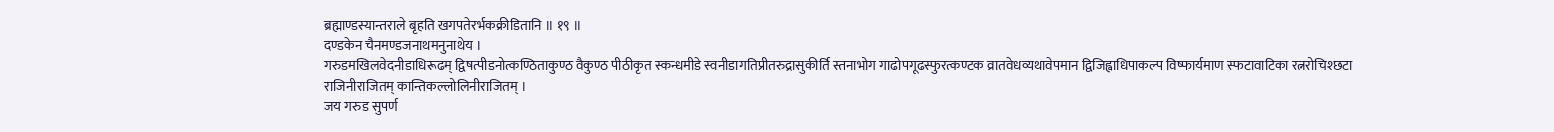ब्रह्माण्डस्यान्तराले बृहति खगपतेरर्भकक्रीडितानि ॥ १९ ॥
दण्डकेन चैनमण्डजनाथमनुनाथेय ।
गरुडमखिलवेदनीडाधिरूढम् द्विषत्पीडनोत्कण्ठिताकुण्ठ वैकुण्ठ पीठीकृत स्कन्धमीडे स्वनीडागतिप्रीतरुद्रासुकीर्ति स्तनाभोग गाढोपगूढस्फुरत्कण्टक व्रातवेधव्यथावेपमान द्विजिह्वाधिपाकल्प विष्फार्यमाण स्फटावाटिका रत्नरोचिश्छटा राजिनीराजितम् कान्तिकल्लोलिनीराजितम् ।
जय गरुड सुपर्ण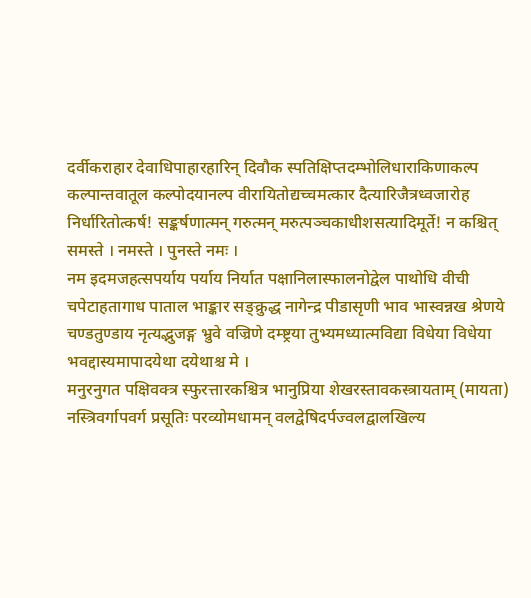दर्वीकराहार देवाधिपाहारहारिन् दिवौक स्पतिक्षिप्तदम्भोलिधाराकिणाकल्प कल्पान्तवातूल कल्पोदयानल्प वीरायितोद्यच्चमत्कार दैत्यारिजैत्रध्वजारोह निर्धारितोत्कर्ष! सङ्कर्षणात्मन् गरुत्मन् मरुत्पञ्चकाधीशसत्यादिमूर्ते! न कश्चित् समस्ते । नमस्ते । पुनस्ते नमः ।
नम इदमजहत्सपर्याय पर्याय निर्यात पक्षानिलास्फालनोद्वेल पाथोधि वीची चपेटाहतागाध पाताल भाङ्कार सङ्क्रुद्ध नागेन्द्र पीडासृणी भाव भास्वन्नख श्रेणये चण्डतुण्डाय नृत्यद्भुजङ्ग भ्रुवे वज्रिणे दम्ष्ट्रया तुभ्यमध्यात्मविद्या विधेया विधेया भवद्दास्यमापादयेथा दयेथाश्च मे ।
मनुरनुगत पक्षिवक्त्र स्फुरत्तारकश्चित्र भानुप्रिया शेखरस्तावकस्त्रायताम् (मायता) नस्त्रिवर्गापवर्ग प्रसूतिः परव्योमधामन् वलद्वेषिदर्पज्वलद्वालखिल्य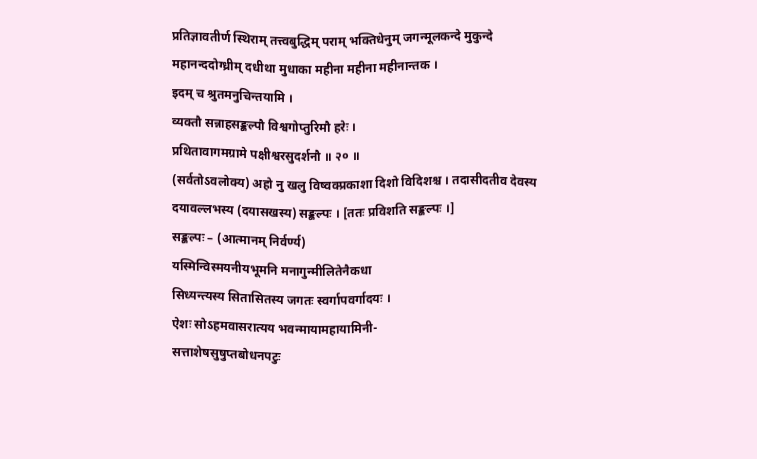प्रतिज्ञावतीर्ण स्थिराम् तत्त्वबुद्धिम् पराम् भक्तिधेनुम् जगन्मूलकन्दे मुकुन्दे महानन्ददोग्ध्रीम् दधीथा मुधाका महीना महीना महीनान्तक ।
इदम् च श्रुतमनुचिन्तयामि ।
व्यक्तौ सन्नाहसङ्कल्पौ विश्वगोप्तुरिमौ हरेः ।
प्रथितावागमग्रामे पक्षीश्वरसुदर्शनौ ॥ २० ॥
(सर्वतोऽवलोक्य) अहो नु खलु विष्वक्प्रकाशा दिशो विदिशश्च । तदासीदतीव देवस्य दयावल्लभस्य (दयासखस्य) सङ्कल्पः । [ततः प्रविशति सङ्कल्पः ।]
सङ्कल्पः – (आत्मानम् निर्वर्ण्य)
यस्मिन्विस्मयनीयभूमनि मनागुन्मीलितेनैकधा
सिध्यन्त्यस्य सितासितस्य जगतः स्वर्गापवर्गादयः ।
ऐशः सोऽहमवासरात्यय भवन्मायामहायामिनी-
सत्ताशेषसुषुप्तबोधनपटुः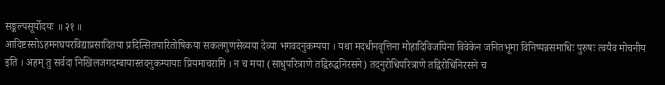सङ्कल्पसूर्योदयः ॥ २१ ॥
आदिष्टस्सोऽहमनघपरविद्याप्रसादितया प्रदित्सितपारितोषिकया सकलगुणसेव्यया देव्या भगवदनुकम्पया । यथा मदधीनवृत्तिना मोहादिविजयिना विवेकेन जनितभूमा विनिष्पन्नसमाधिः पुरुषः त्वयैव मोचनीय इति । अहम् तु सर्वदा निखिलजगदम्बायास्तदनुकम्पायाः प्रियमाचरामि । न च मया (साधुपरित्राणे तद्विरुद्धनिरसने) तदनुरोधिपरित्राणे तद्विरोधिनिरसने च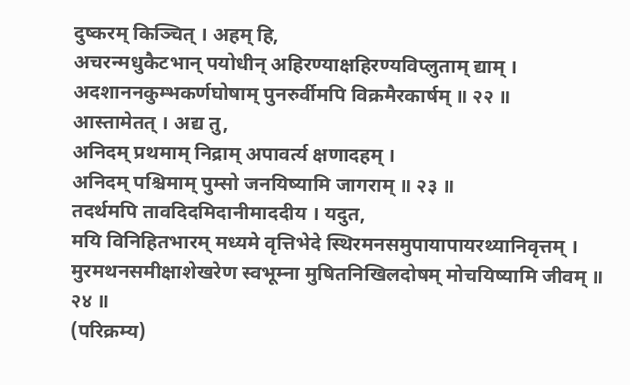दुष्करम् किञ्चित् । अहम् हि,
अचरन्मधुकैटभान् पयोधीन् अहिरण्याक्षहिरण्यविप्लुताम् द्याम् ।
अदशाननकुम्भकर्णघोषाम् पुनरुर्वीमपि विक्रमैरकार्षम् ॥ २२ ॥
आस्तामेतत् । अद्य तु,
अनिदम् प्रथमाम् निद्राम् अपावर्त्य क्षणादहम् ।
अनिदम् पश्चिमाम् पुम्सो जनयिष्यामि जागराम् ॥ २३ ॥
तदर्थमपि तावदिदमिदानीमाददीय । यदुत,
मयि विनिहितभारम् मध्यमे वृत्तिभेदे स्थिरमनसमुपायापायरथ्यानिवृत्तम् ।
मुरमथनसमीक्षाशेखरेण स्वभूम्ना मुषितनिखिलदोषम् मोचयिष्यामि जीवम् ॥ २४ ॥
(परिक्रम्य)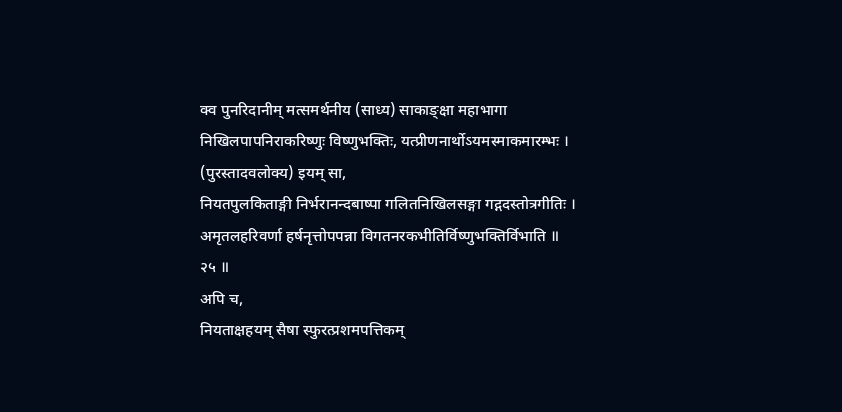क्व पुनरिदानीम् मत्समर्थनीय (साध्य) साकाङ्क्षा महाभागा निखिलपापनिराकरिष्णुः विष्णुभक्तिः, यत्प्रीणनार्थोऽयमस्माकमारम्भः । (पुरस्तादवलोक्य) इयम् सा,
नियतपुलकिताङ्गी निर्भरानन्दबाष्पा गलितनिखिलसङ्गा गद्गदस्तोत्रगीतिः ।
अमृतलहरिवर्णा हर्षनृत्तोपपन्ना विगतनरकभीतिर्विष्णुभक्तिर्विभाति ॥ २५ ॥
अपि च,
नियताक्षहयम् सैषा स्फुरत्प्रशमपत्तिकम्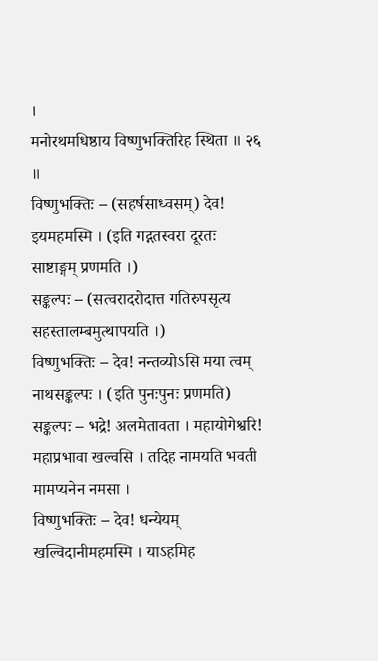।
मनोरथमधिष्ठाय विष्णुभक्तिरिह स्थिता ॥ २६ ॥
विष्णुभक्तिः – (सहर्षसाध्वसम्) देव! इयमहमस्मि । (इति गद्गतस्वरा दूरतः साष्टाङ्गम् प्रणमति ।)
सङ्कल्पः – (सत्वरादरोदात्त गतिरुपसृत्य सहस्तालम्बमुत्थापयति ।)
विष्णुभक्तिः – देव! नन्तव्योऽसि मया त्वम् नाथसङ्कल्पः । (इति पुनःपुनः प्रणमति)
सङ्कल्पः – भद्रे! अलमेतावता । महायोगेश्वरि! महाप्रभावा खल्वसि । तदिह नामयति भवती मामप्यनेन नमसा ।
विष्णुभक्तिः – देव! धन्येयम् खल्विदानीमहमस्मि । याऽहमिह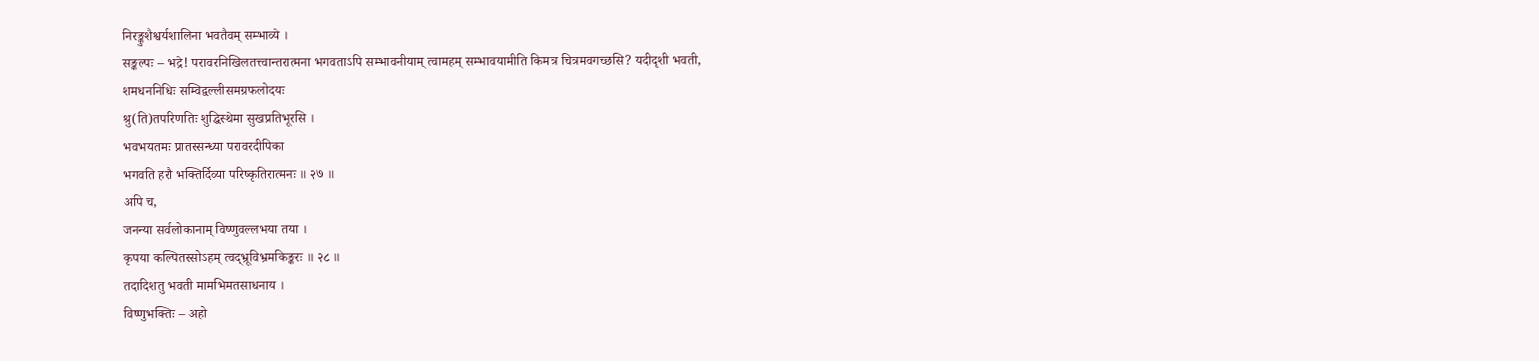निरङ्कुशैश्वर्यशालिना भवतैवम् सम्भाव्ये ।
सङ्कल्पः – भद्रे! परावरनिखिलतत्त्वान्तरात्मना भगवताऽपि सम्भावनीयाम् त्वामहम् सम्भावयामीति किमत्र चित्रमवगच्छसि? यदीदृशी भवती,
शमधननिधिः सम्विद्वल्लीसमग्रफलोदयः
श्रु(ति)तपरिणतिः शुद्धिस्थेमा सुखप्रतिभूरसि ।
भवभयतमः प्रातस्सन्ध्या परावरदीपिका
भगवति हरौ भक्तिर्दिव्या परिष्कृतिरात्मनः ॥ २७ ॥
अपि च,
जनन्या सर्वलोकानाम् विष्णुवल्लभया तया ।
कृपया कल्पितस्सोऽहम् त्वद्भ्रूविभ्रमकिङ्करः ॥ २८ ॥
तदादिशतु भवती मामभिमतसाधनाय ।
विष्णुभक्तिः – अहो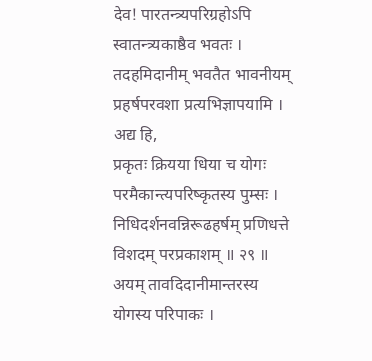देव! पारतन्त्र्यपरिग्रहोऽपि स्वातन्त्र्यकाष्ठैव भवतः । तदहमिदानीम् भवतैत भावनीयम् प्रहर्षपरवशा प्रत्यभिज्ञापयामि । अद्य हि,
प्रकृतः क्रियया धिया च योगः परमैकान्त्यपरिष्कृतस्य पुम्सः ।
निधिदर्शनवन्निरूढहर्षम् प्रणिधत्ते विशदम् परप्रकाशम् ॥ २९ ॥
अयम् तावदिदानीमान्तरस्य योगस्य परिपाकः ।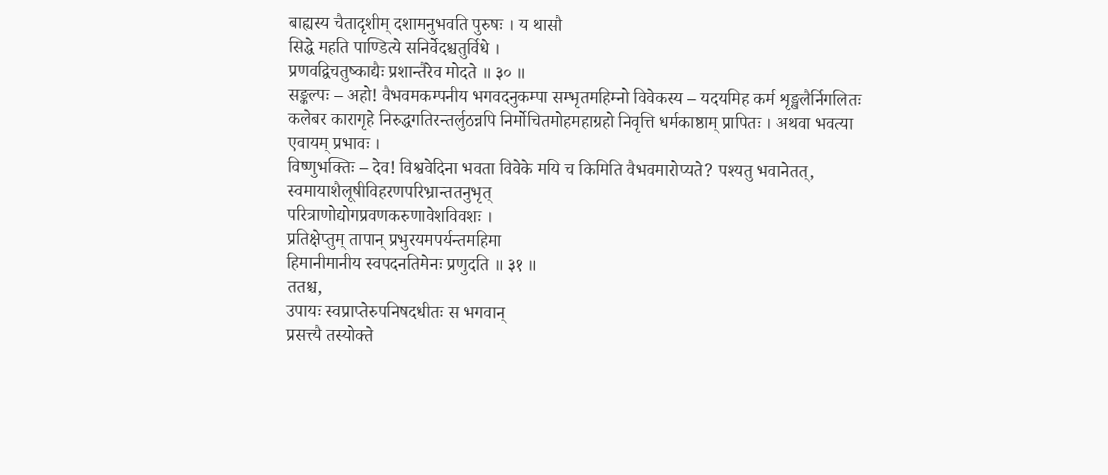बाह्यस्य चैतादृशीम् दशामनुभवति पुरुषः । य थासौ
सिद्धे महति पाण्डित्ये सनिर्वेदश्चतुर्विधे ।
प्रणवद्विचतुष्काद्यैः प्रशान्तैरेव मोदते ॥ ३० ॥
सङ्कल्पः – अहो! वैभवमकम्पनीय भगवदनुकम्पा सम्भृतमहिम्नो विवेकस्य – यदयमिह कर्म शृङ्खलैर्निगलितः कलेबर कारागृहे निरुद्धगतिरन्तर्लुठन्नपि निर्मोचितमोहमहाग्रहो निवृत्ति धर्मकाष्ठाम् प्रापितः । अथवा भवत्या एवायम् प्रभावः ।
विष्णुभक्तिः – देव! विश्ववेदिना भवता विवेके मयि च किमिति वैभवमारोप्यते? पश्यतु भवानेतत्,
स्वमायाशैलूषीविहरणपरिभ्रान्ततनुभृत्
परित्राणोद्योगप्रवणकरुणावेशविवशः ।
प्रतिक्षेप्तुम् तापान् प्रभुरयमपर्यन्तमहिमा
हिमानीमानीय स्वपदनतिमेनः प्रणुदति ॥ ३१ ॥
ततश्च,
उपायः स्वप्राप्तेरुपनिषदधीतः स भगवान्
प्रसत्त्यै तस्योक्ते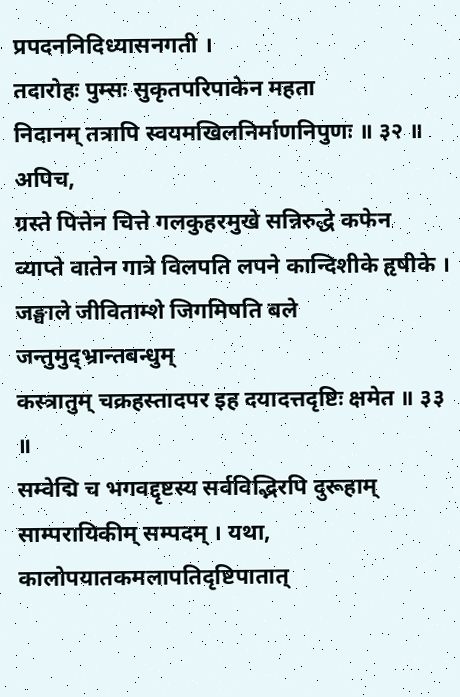प्रपदननिदिध्यासनगती ।
तदारोहः पुम्सः सुकृतपरिपाकेन महता
निदानम् तत्रापि स्वयमखिलनिर्माणनिपुणः ॥ ३२ ॥
अपिच,
ग्रस्ते पित्तेन चित्ते गलकुहरमुखे सन्निरुद्धे कफेन
व्याप्ते वातेन गात्रे विलपति लपने कान्दिशीके हृषीके ।
जङ्घाले जीविताम्शे जिगमिषति बले जन्तुमुद्भ्रान्तबन्धुम्
कस्त्रातुम् चक्रहस्तादपर इह दयादत्तदृष्टिः क्षमेत ॥ ३३ ॥
सम्वेद्मि च भगवद्दृष्टस्य सर्वविद्भिरपि दुरूहाम् साम्परायिकीम् सम्पदम् । यथा,
कालोपयातकमलापतिदृष्टिपातात्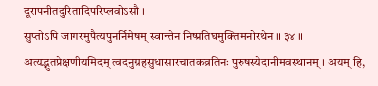दूरापनीतदुरितादिपरिप्लवोऽसौ ।
सुप्तोऽपि जागरमुपैत्यपुनर्निमेषम् स्वान्तेन निष्प्रतिघमुक्तिमनोरथेन ॥ ३४ ॥
अत्यद्भुतप्रेक्षणीयमिदम् त्वदनुग्रहसुधासारचातकव्रतिनः पुरुषस्येदानीमवस्थानम् । अयम् हि,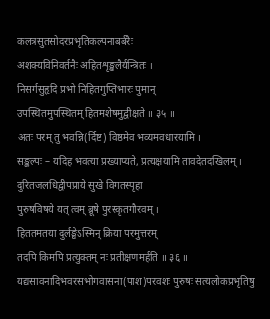कलत्रसुतसोदरप्रभृतिकल्पनाबर्बरैः
अशक्यविनिवर्तनैः अहितशृङ्खलैर्यन्त्रितः ।
निसर्गसुहृदि प्रभो निहितगुप्तिभारः पुमान्
उपस्थितमुपस्थितम् हितमशेषमुद्वीक्षते ॥ ३५ ॥
अतः परम् तु भवन्नि(र्दिष्ट) विष्ठमेव भव्यमवधारयामि ।
सङ्कल्पः – यदिह भवत्या प्रख्याप्यते, प्रत्यक्षयामि तावदेतदखिलम् ।
दुरितजलधिद्वीपप्राये सुखे विगतस्पृहा
पुरुषविषये यत् त्वम् ब्रूषे पुरस्कृतगौरवम् ।
हिततमतया दुर्लङ्घेऽस्मिन् क्रिया परमुत्तरम्
तदपि किमपि प्रत्युक्तम् नः प्रतीक्षणमर्हति ॥ ३६ ॥
यद्यसावनादिभवरसभोगवासना(पाश)परवशः पुरुषः सत्यलोकप्रभृतिषु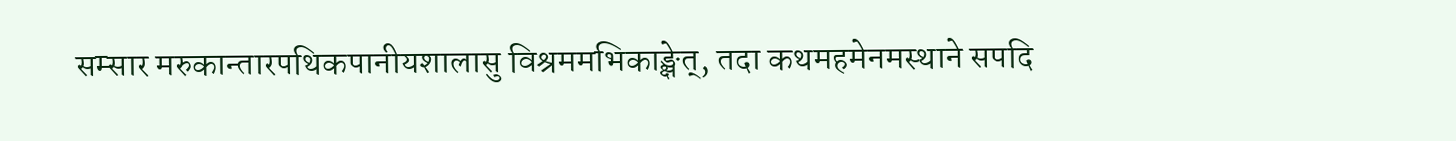सम्सार मरुकान्तारपथिकपानीयशालासु विश्रममभिकाङ्क्षेत्, तदा कथमहमेनमस्थाने सपदि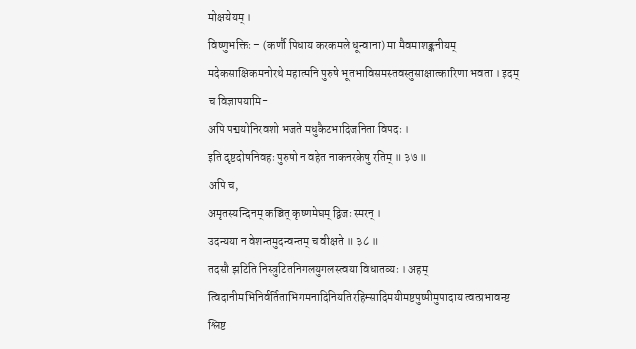मोक्षयेयम् ।
विष्णुभक्तिः – (कर्णौ पिधाय करकमले धून्वाना) मा मैवमाशङ्कनीयम् मदेकसाक्षिकमनोरथे महात्मनि पुरुषे भूतभाविसमस्तवस्तुसाक्षात्कारिणा भवता । इदम् च विज्ञापयामि-
अपि पद्मयोनिरवशो भजते मधुकैटभादिजनिता विपदः ।
इति दृष्टदोषनिवहः पुरुषो न वहेत नाकनरकेषु रतिम् ॥ ३७ ॥
अपि च,
अमृतस्यन्दिनम् कञ्चित् कृष्णमेघम् द्विजः स्मरन् ।
उदन्यया न वेशन्तमुदन्वन्तम् च वीक्षते ॥ ३८ ॥
तदसौ झटिति निस्त्रुटितनिगलयुगलस्त्वया विधातव्यः । अहम् त्विदानीमभिनिर्वर्तिताभिगमनादिनियतिरहिम्सादिमयीमष्टपुष्पीमुपादाय त्वत्प्रभावन्ष्ट श्लिष्ट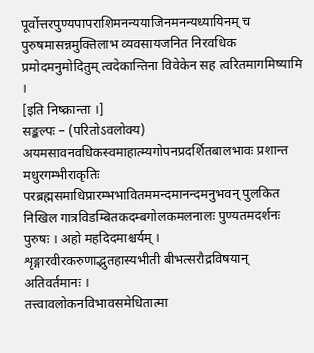पूर्वोत्तरपुण्यपापराशिमनन्ययाजिनमनन्यध्यायिनम् च पुरुषमासन्नमुक्तिलाभ व्यवसायजनित निरवधिक प्रमोदमनुमोदितुम् त्वदेकान्तिना विवेकेन सह त्वरितमागमिष्यामि ।
[इति निष्क्रान्ता ।]
सङ्कल्पः – (परितोऽवलोक्य) अयमसावनवधिकस्वमाहात्म्यगोपनप्रदर्शितबालभावः प्रशान्त मधुरगम्भीराकृतिः परब्रह्मसमाधिप्रारम्भभावितममन्दमानन्दमनुभवन् पुलकित निखिल गात्रविडम्बितकदम्बगोलकमलनालः पुण्यतमदर्शनः पुरुषः । अहो महदिदमाश्चर्यम् ।
शृङ्गारवीरकरुणाद्भुतहास्यभीती बीभत्सरौद्रविषयान् अतिवर्तमानः ।
तत्त्वावलोकनविभावसमेधितात्मा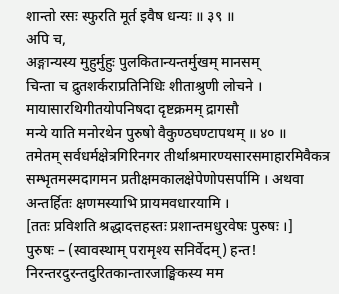शान्तो रसः स्फुरति मूर्त इवैष धन्यः ॥ ३९ ॥
अपि च,
अङ्गान्यस्य मुहुर्मुहुः पुलकितान्यन्तर्मुखम् मानसम्
चिन्ता च द्रुतशर्कराप्रतिनिधिः शीताश्रुणी लोचने ।
मायासारथिगीतयोपनिषदा दृष्टक्रमम् द्रागसौ
मन्ये याति मनोरथेन पुरुषो वैकुण्ठघण्टापथम् ॥ ४० ॥
तमेतम् सर्वधर्मक्षेत्रगिरिनगर तीर्थाश्रमारण्यसारसमाहारमिवैकत्र सम्भृतमस्मदागमन प्रतीक्षमकालक्षेपेणोपसर्पामि । अथवा अन्तर्हितः क्षणमस्याभि प्रायमवधारयामि ।
[ततः प्रविशति श्रद्धादत्तहस्तः प्रशान्तमधुरवेषः पुरुषः ।]
पुरुषः – (स्वावस्थाम् परामृश्य सनिर्वेदम्) हन्त! निरन्तरदुरन्तदुरितकान्तारजाङ्घिकस्य मम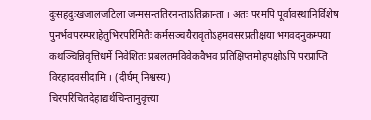दुःसहदुःखजालजटिला जन्मसन्ततिरनन्ताऽतिक्रान्ता । अतः परमपि पूर्वावस्थानिर्विशेष पुनर्भवपरम्पराहेतुभिरपरिमितैः कर्मसञ्चयैरावृतोऽहमवसरप्रतीक्षया भगवदनुकम्पया कथञ्चिन्निवृत्तिधर्मे निवेशितः प्रबलतमविवेकवैभव प्रतिक्षिप्तमोहपक्षोऽपि परप्राप्ति विरहादवसीदामि । (दीर्घम् निश्वस्य)
चिरपरिचितदेहाद्यर्थचिन्तानुवृत्त्या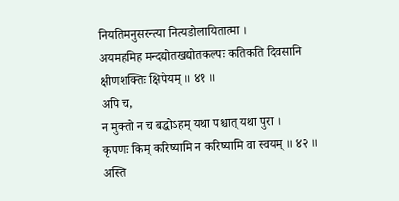नियतिमनुसरन्त्या नित्यडोलायितात्मा ।
अयमहमिह मन्दद्योतखद्योतकल्पः कतिकति दिवसानि क्षीणशक्तिः क्षिपेयम् ॥ ४१ ॥
अपि च,
न मुक्तो न च बद्धोऽहम् यथा पश्चात् यथा पुरा ।
कृपणः किम् करिष्यामि न करिष्यामि वा स्वयम् ॥ ४२ ॥
अस्ति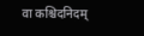वा कश्चिदनिदम्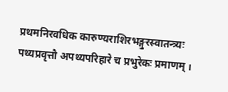प्रथमनिरवधिक कारुण्यराशिरभङ्गुरस्वातन्त्र्यः पथ्यप्रवृत्तौ अपथ्यपरिहारे च प्रभुरेकः प्रमाणम् ।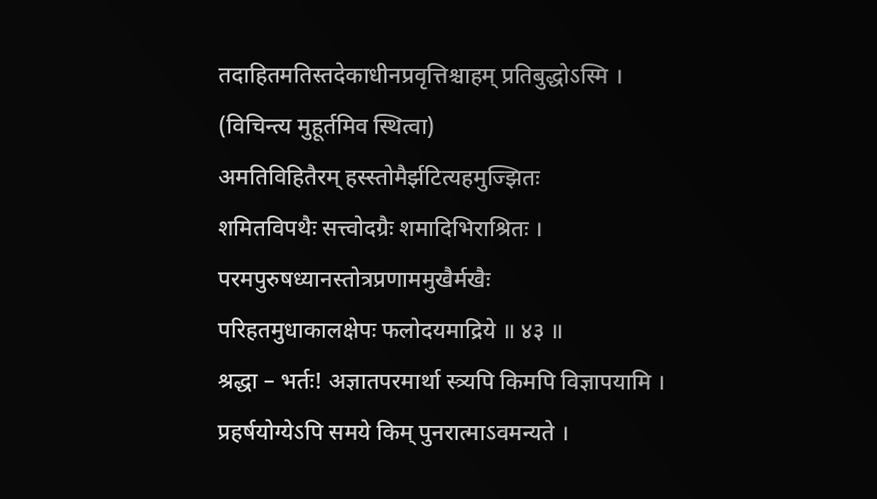तदाहितमतिस्तदेकाधीनप्रवृत्तिश्चाहम् प्रतिबुद्धोऽस्मि । (विचिन्त्य मुहूर्तमिव स्थित्वा)
अमतिविहितैरम् हस्स्तोमैर्झटित्यहमुज्झितः
शमितविपथैः सत्त्वोदग्रैः शमादिभिराश्रितः ।
परमपुरुषध्यानस्तोत्रप्रणाममुखैर्मखैः
परिहतमुधाकालक्षेपः फलोदयमाद्रिये ॥ ४३ ॥
श्रद्धा – भर्तः! अज्ञातपरमार्था स्त्र्यपि किमपि विज्ञापयामि । प्रहर्षयोग्येऽपि समये किम् पुनरात्माऽवमन्यते ।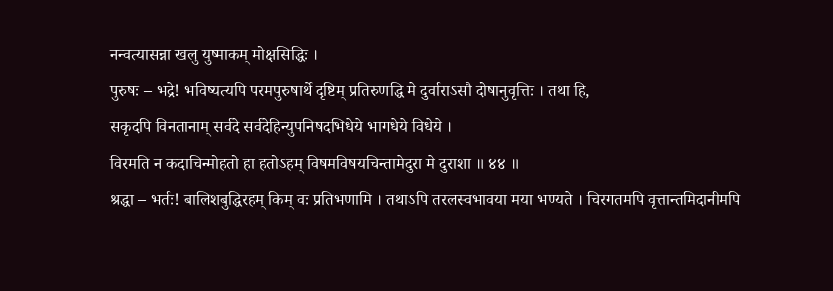नन्वत्यासन्ना खलु युष्माकम् मोक्षसिद्धिः ।
पुरुषः – भद्रे! भविष्यत्यपि परमपुरुषार्थे दृष्टिम् प्रतिरुणद्धि मे दुर्वाराऽसौ दोषानुवृत्तिः । तथा हि,
सकृदपि विनतानाम् सर्वदे सर्वदेहिन्युपनिषदभिधेये भागधेये विधेये ।
विरमति न कदाचिन्मोहतो हा हतोऽहम् विषमविषयचिन्तामेदुरा मे दुराशा ॥ ४४ ॥
श्रद्धा – भर्तः! बालिशबुद्धिरहम् किम् वः प्रतिभणामि । तथाऽपि तरलस्वभावया मया भण्यते । चिरगतमपि वृत्तान्तमिदानीमपि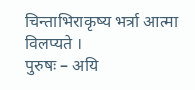चिन्ताभिराकृष्य भर्त्रा आत्मा विलप्यते ।
पुरुषः – अयि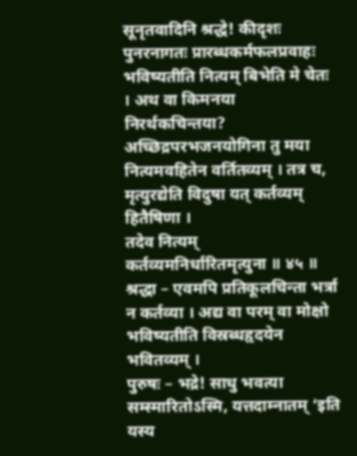सूनृतवादिनि श्रद्धे! कीदृशः पुनरनागतः प्रारब्धकर्मफलप्रवाहः भविष्यतीति नित्यम् बिभेति मे चेतः । अथ वा किमनया निरर्थकचिन्तया? अच्छिद्रपरभजनयोगिना तु मया नित्यमवहितेन वर्तितव्यम् । तत्र च,
मृत्युरद्येति विदुषा यत् कर्तव्यम् हितैषिणा ।
तदेव नित्यम् कर्तव्यमनिर्धारितमृत्युना ॥ ४५ ॥
श्रद्धा – एवमपि प्रतिकूलचिन्ता भर्त्रा न कर्तव्या । अद्य वा परम् वा मोक्षो भविष्यतीति विस्रब्धहृदयेन भवितव्यम् ।
पुरुषः – भद्रे! साधु भवत्या सम्स्मारितोऽस्मि, यत्तदाम्नातम् ‘इति यस्य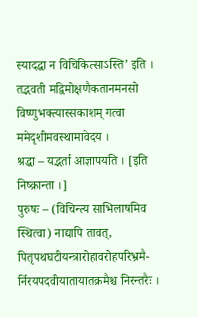स्यादद्धा न विचिकित्साऽस्ति’ इति । तद्भवती मद्विमोक्षणैकतानमनसो विष्णुभक्त्यास्सकाशम् गत्वा ममेदृशीमवस्थामावेदय ।
श्रद्धा – यद्भर्ता आज्ञापयति । [इति निष्क्रान्ता ।]
पुरुषः – (विचिन्त्य साभिलाषमिव स्थित्वा) नाद्यापि तावत्,
पितृपथघटीयन्त्रारोहावरोहपरिभ्रमै-
र्निरयपदवीयातायातक्रमैश्च निरन्तरैः ।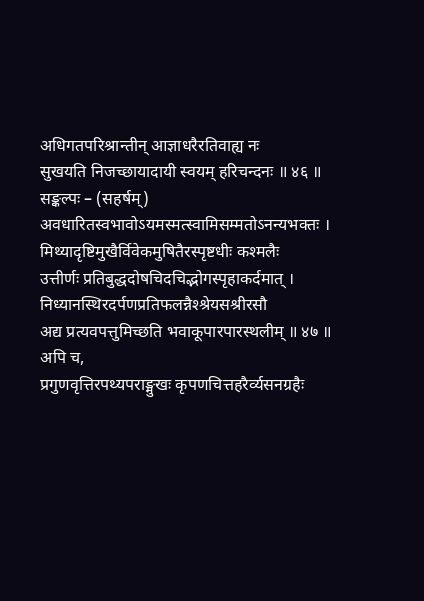अधिगतपरिश्रान्तीन् आज्ञाधरैरतिवाह्य नः
सुखयति निजच्छायादायी स्वयम् हरिचन्दनः ॥ ४६ ॥
सङ्कल्पः – (सहर्षम्) अवधारितस्वभावोऽयमस्मत्स्वामिसम्मतोऽनन्यभक्तः ।
मिथ्यादृष्टिमुखैर्विवेकमुषितैरस्पृष्टधीः कश्मलैः
उत्तीर्णः प्रतिबुद्धदोषचिदचिद्भोगस्पृहाकर्दमात् ।
निध्यानस्थिरदर्पणप्रतिफलन्नैश्श्रेयसश्रीरसौ
अद्य प्रत्यवपत्तुमिच्छति भवाकूपारपारस्थलीम् ॥ ४७ ॥
अपि च,
प्रगुणवृत्तिरपथ्यपराङ्मुखः कृपणचित्तहरैर्व्यसनग्रहैः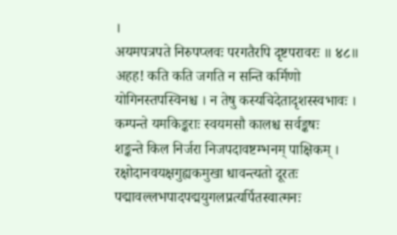।
अयमपत्रपते निरुपप्लवः परगतैरपि दृष्टपरावरः ॥ ४८॥
अहह! कति कति जगति न सन्ति कर्मिणो योगिनस्तपस्विनश्च । न तेषु कस्यचिदेतादृशस्स्वभावः ।
कम्पन्ते यमकिङ्कराः स्वयमसौ कालश्च सर्वङ्कषः
शङ्कन्ते किल निर्जरा निजपदावष्टम्भनम् पाक्षिकम् ।
रक्षोदानवयक्षगुह्यकमुखा धावन्त्यतो दूरतः
पद्मावल्लभपादपद्मयुगलप्रत्यर्पितस्वात्मनः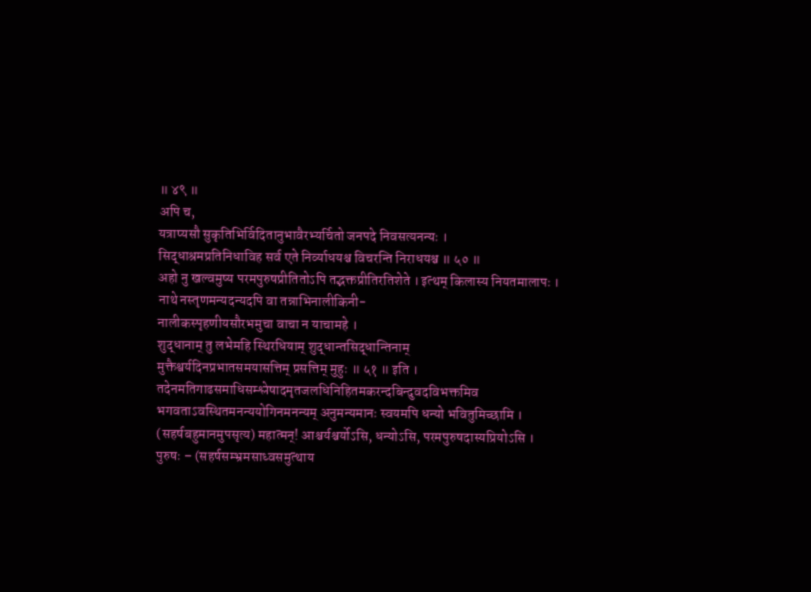॥ ४९ ॥
अपि च,
यत्राप्यसौ सुकृतिभिर्विदितानुभावैरभ्यर्चितो जनपदे निवसत्यनन्यः ।
सिद्धाश्रमप्रतिनिधाविह सर्व एते निर्व्याधयश्च विचरन्ति निराधयश्च ॥ ५० ॥
अहो नु खल्वमुष्य परमपुरुषप्रीतितोऽपि तद्भक्तप्रीतिरतिशेते । इत्थम् किलास्य नियतमालापः ।
नाथे नस्तृणमन्यदन्यदपि वा तन्नाभिनालीकिनी-
नालीकस्पृहणीयसौरभमुचा वाचा न याचामहे ।
शुद्धानाम् तु लभेमहि स्थिरधियाम् शुद्धान्तसिद्धान्तिनाम्
मुक्तैश्वर्यदिनप्रभातसमयासत्तिम् प्रसत्तिम् मुहुः ॥ ५१ ॥ इति ।
तदेनमतिगाढसमाधिसम्श्लेषादमृतजलधिनिहितमकरन्दबिन्दुवदविभक्तमिव भगवताऽवस्थितमनन्ययोगिनमनन्यम् अनुमन्यमानः स्वयमपि धन्यो भवितुमिच्छामि । (सहर्षबहुमानमुपसृत्य) महात्मन्! आश्चर्यश्चर्योऽसि, धन्योऽसि, परमपुरुषदास्यप्रियोऽसि ।
पुरुषः – (सहर्षसम्भ्रमसाध्वसमुत्थाय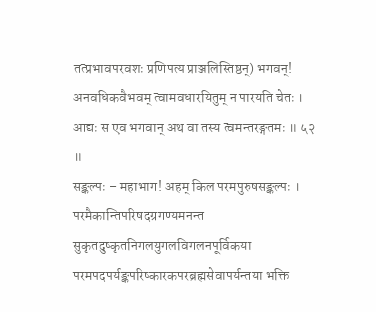तत्प्रभावपरवशः प्रणिपत्य प्राञ्जलिस्तिष्ठन्) भगवन्!
अनवधिकवैभवम् त्वामवधारयितुम् न पारयति चेतः ।
आद्यः स एव भगवान् अथ वा तस्य त्वमन्तरङ्गतमः ॥ ५२ ॥
सङ्कल्पः – महाभाग! अहम् किल परमपुरुषसङ्कल्पः । परमैकान्तिपरिषदग्रगण्यमनन्त सुकृतदुष्कृतनिगलयुगलविगलनपूर्विकया परमपदपर्यङ्कपरिष्कारकपरब्रह्मसेवापर्यन्तया भक्ति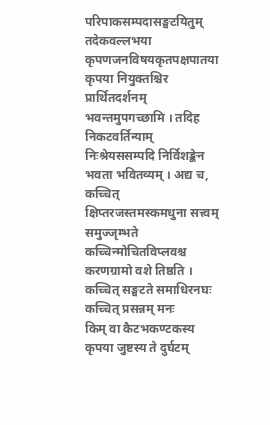परिपाकसम्पदासङ्घटयितुम् तदेकवल्लभया कृपणजनविषयकृतपक्षपातया कृपया नियुक्तश्चिर प्रार्थितदर्शनम् भवन्तमुपगच्छामि । तदिह निकटवर्तिन्याम् निःश्रेयससम्पदि निर्विशङ्केन भवता भवितव्यम् । अद्य च,
कच्चित् क्षिप्तरजस्तमस्कमधुना सत्त्वम् समुज्जृम्भते
कच्चिन्मोचितविप्लवश्च करणग्रामो वशे तिष्ठति ।
कच्चित् सङ्घटते समाधिरनघः कच्चित् प्रसन्नम् मनः
किम् वा कैटभकण्टकस्य कृपया जुष्टस्य ते दुर्घटम्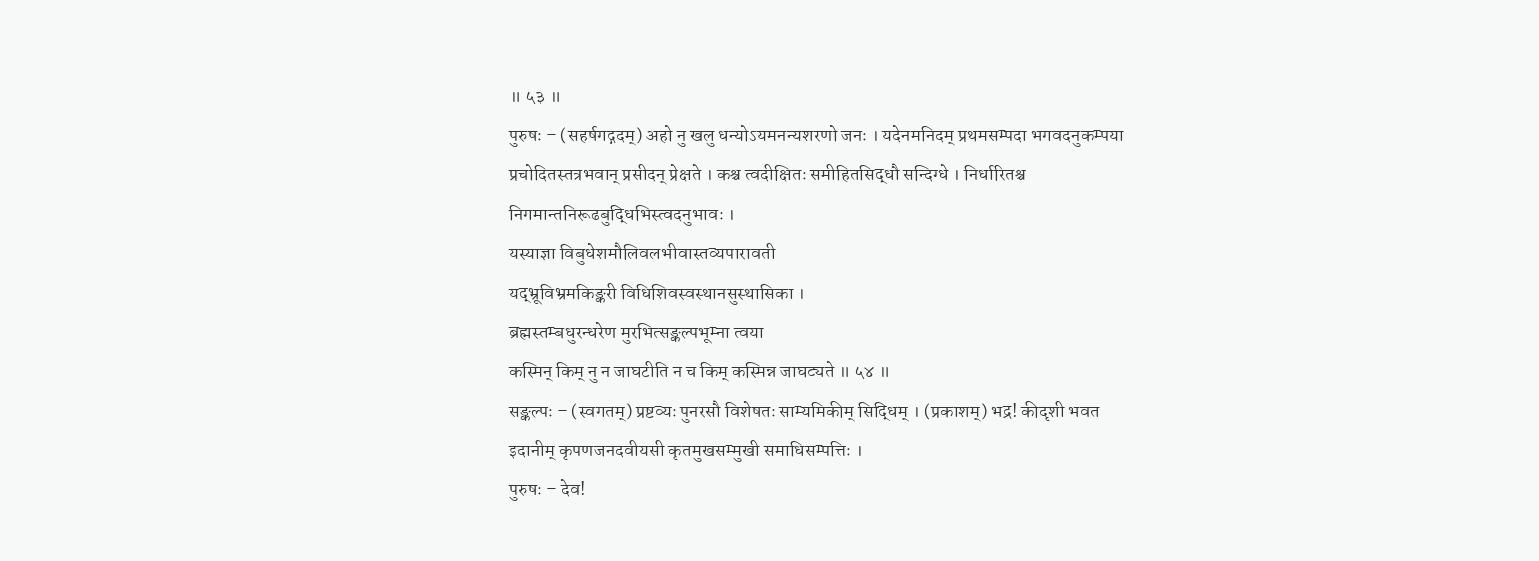॥ ५३ ॥
पुरुषः – (सहर्षगद्गदम्) अहो नु खलु धन्योऽयमनन्यशरणो जनः । यदेनमनिदम् प्रथमसम्पदा भगवदनुकम्पया प्रचोदितस्तत्रभवान् प्रसीदन् प्रेक्षते । कश्च त्वदीक्षितः समीहितसिद्धौ सन्दिग्धे । निर्धारितश्च निगमान्तनिरूढबुद्धिभिस्त्वदनुभावः ।
यस्याज्ञा विबुधेशमौलिवलभीवास्तव्यपारावती
यद्भ्रूविभ्रमकिङ्करी विधिशिवस्वस्थानसुस्थासिका ।
ब्रह्मस्तम्बधुरन्धरेण मुरभित्सङ्कल्पभूम्ना त्वया
कस्मिन् किम् नु न जाघटीति न च किम् कस्मिन्न जाघट्यते ॥ ५४ ॥
सङ्कल्पः – (स्वगतम्) प्रष्टव्यः पुनरसौ विशेषतः साम्यमिकीम् सिद्धिम् । (प्रकाशम्) भद्र! कीदृशी भवत इदानीम् कृपणजनदवीयसी कृतमुखसम्मुखी समाधिसम्पत्तिः ।
पुरुषः – देव!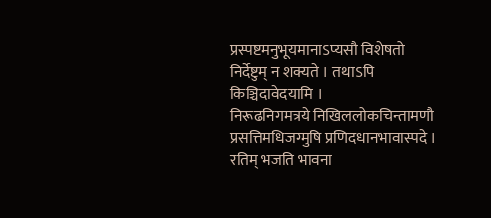प्रस्पष्टमनुभूयमानाऽप्यसौ विशेषतो निर्देष्टुम् न शक्यते । तथाऽपि किञ्चिदावेदयामि ।
निरूढनिगमत्रये निखिललोकचिन्तामणौ
प्रसत्तिमधिजग्मुषि प्रणिदधानभावास्पदे ।
रतिम् भजति भावना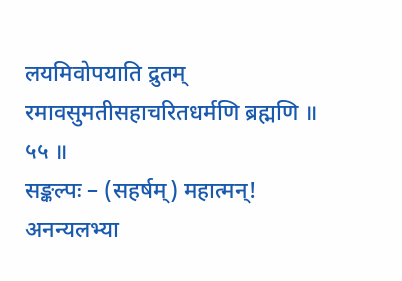लयमिवोपयाति द्रुतम्
रमावसुमतीसहाचरितधर्मणि ब्रह्मणि ॥ ५५ ॥
सङ्कल्पः – (सहर्षम्) महात्मन्! अनन्यलभ्या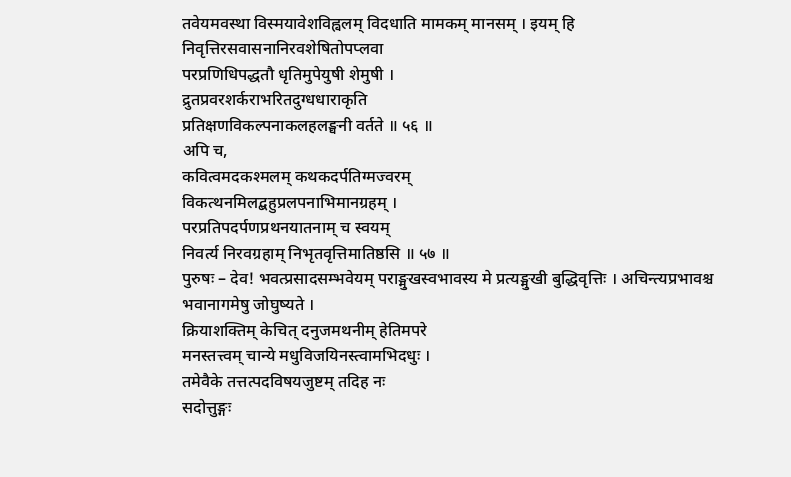तवेयमवस्था विस्मयावेशविह्वलम् विदधाति मामकम् मानसम् । इयम् हि
निवृत्तिरसवासनानिरवशेषितोपप्लवा
परप्रणिधिपद्धतौ धृतिमुपेयुषी शेमुषी ।
द्रुतप्रवरशर्कराभरितदुग्धधाराकृति
प्रतिक्षणविकल्पनाकलहलङ्घनी वर्तते ॥ ५६ ॥
अपि च,
कवित्वमदकश्मलम् कथकदर्पतिग्मज्वरम्
विकत्थनमिलद्बहुप्रलपनाभिमानग्रहम् ।
परप्रतिपदर्पणप्रथनयातनाम् च स्वयम्
निवर्त्य निरवग्रहाम् निभृतवृत्तिमातिष्ठसि ॥ ५७ ॥
पुरुषः – देव! भवत्प्रसादसम्भवेयम् पराङ्मुखस्वभावस्य मे प्रत्यङ्मुखी बुद्धिवृत्तिः । अचिन्त्यप्रभावश्च भवानागमेषु जोघुष्यते ।
क्रियाशक्तिम् केचित् दनुजमथनीम् हेतिमपरे
मनस्तत्त्वम् चान्ये मधुविजयिनस्त्वामभिदधुः ।
तमेवैके तत्तत्पदविषयजुष्टम् तदिह नः
सदोत्तुङ्गः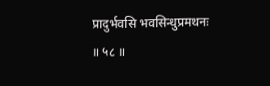प्रादुर्भवसि भवसिन्धुप्रमथनः ॥ ५८ ॥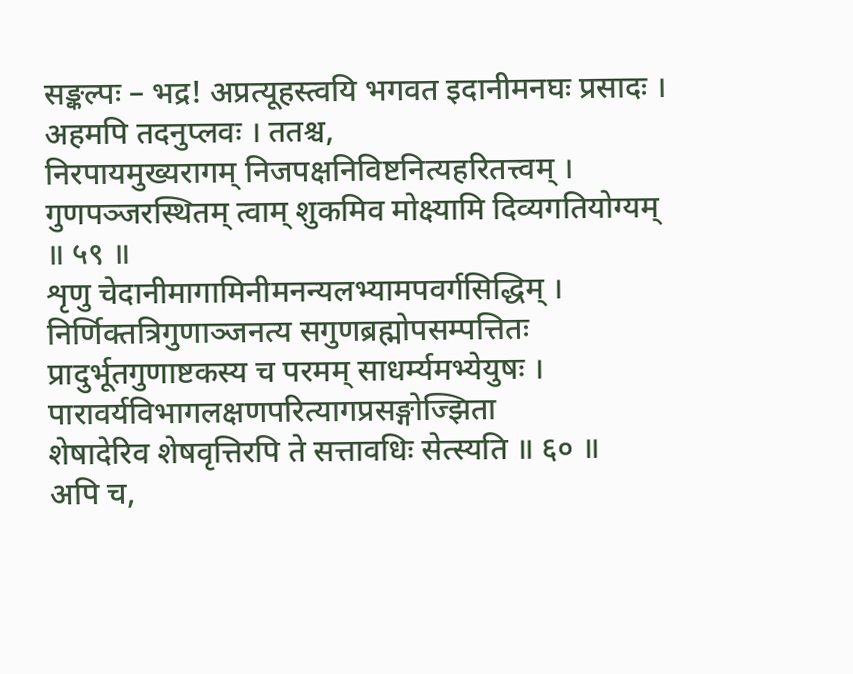सङ्कल्पः – भद्र! अप्रत्यूहस्त्वयि भगवत इदानीमनघः प्रसादः । अहमपि तदनुप्लवः । ततश्च,
निरपायमुख्यरागम् निजपक्षनिविष्टनित्यहरितत्त्वम् ।
गुणपञ्जरस्थितम् त्वाम् शुकमिव मोक्ष्यामि दिव्यगतियोग्यम् ॥ ५९ ॥
शृणु चेदानीमागामिनीमनन्यलभ्यामपवर्गसिद्धिम् ।
निर्णिक्तत्रिगुणाञ्जनत्य सगुणब्रह्मोपसम्पत्तितः
प्रादुर्भूतगुणाष्टकस्य च परमम् साधर्म्यमभ्येयुषः ।
पारावर्यविभागलक्षणपरित्यागप्रसङ्गोज्झिता
शेषादेरिव शेषवृत्तिरपि ते सत्तावधिः सेत्स्यति ॥ ६० ॥
अपि च,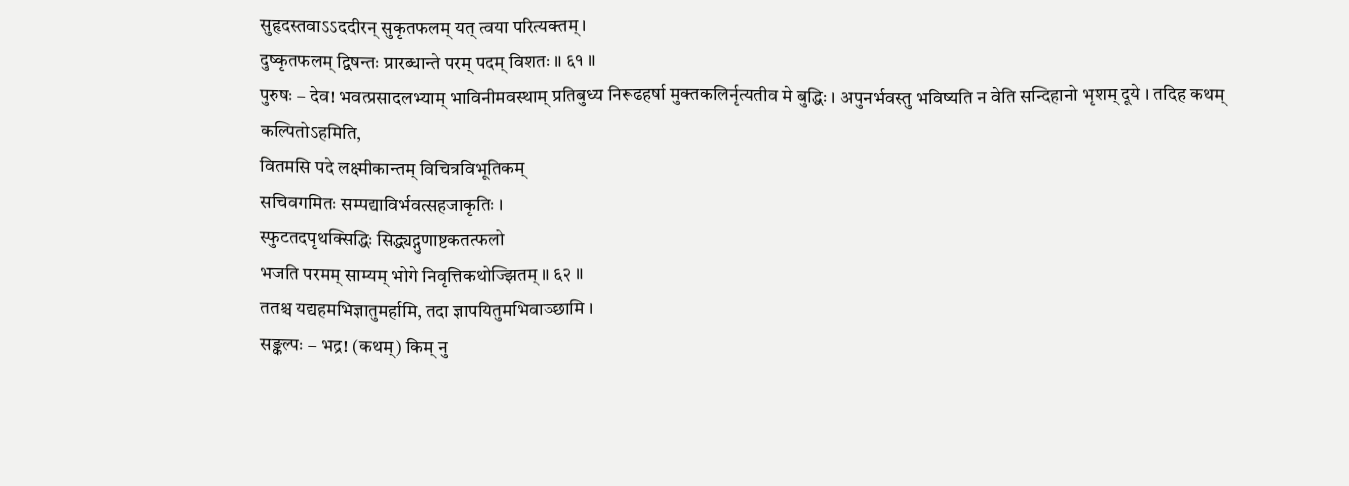सुहृदस्तवाऽऽददीरन् सुकृतफलम् यत् त्वया परित्यक्तम् ।
दुष्कृतफलम् द्विषन्तः प्रारब्धान्ते परम् पदम् विशतः ॥ ६१ ॥
पुरुषः – देव! भवत्प्रसादलभ्याम् भाविनीमवस्थाम् प्रतिबुध्य निरूढहर्षा मुक्तकलिर्नृत्यतीव मे बुद्धिः । अपुनर्भवस्तु भविष्यति न वेति सन्दिहानो भृशम् दूये । तदिह कथम् कल्पितोऽहमिति,
वितमसि पदे लक्ष्मीकान्तम् विचित्रविभूतिकम्
सचिवगमितः सम्पद्याविर्भवत्सहजाकृतिः ।
स्फुटतदपृथक्सिद्धिः सिद्ध्यद्गुणाष्टकतत्फलो
भजति परमम् साम्यम् भोगे निवृत्तिकथोज्झितम् ॥ ६२ ॥
ततश्च यद्यहमभिज्ञातुमर्हामि, तदा ज्ञापयितुमभिवाञ्छामि ।
सङ्कल्पः – भद्र! (कथम्) किम् नु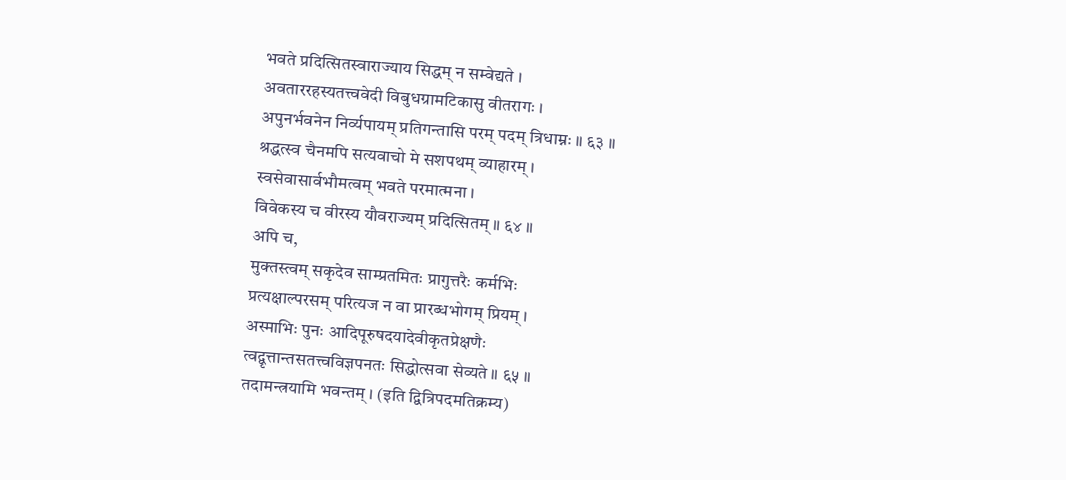भवते प्रदित्सितस्वाराज्याय सिद्धम् न सम्वेद्यते ।
अवताररहस्यतत्त्ववेदी विबुधग्रामटिकासु वीतरागः ।
अपुनर्भवनेन निर्व्यपायम् प्रतिगन्तासि परम् पदम् त्रिधाम्नः ॥ ६३ ॥
श्रद्धत्स्व चैनमपि सत्यवाचो मे सशपथम् व्याहारम् ।
स्वसेवासार्वभौमत्वम् भवते परमात्मना ।
विवेकस्य च वीरस्य यौवराज्यम् प्रदित्सितम् ॥ ६४ ॥
अपि च,
मुक्तस्त्वम् सकृदेव साम्प्रतमितः प्रागुत्तरैः कर्मभिः
प्रत्यक्षाल्परसम् परित्यज न वा प्रारब्धभोगम् प्रियम् ।
अस्माभिः पुनः आदिपूरुषदयादेवीकृतप्रेक्षणैः
त्वद्वृत्तान्तसतत्त्वविज्ञपनतः सिद्धोत्सवा सेव्यते ॥ ६५ ॥
तदामन्त्रयामि भवन्तम् । (इति द्वित्रिपदमतिक्रम्य)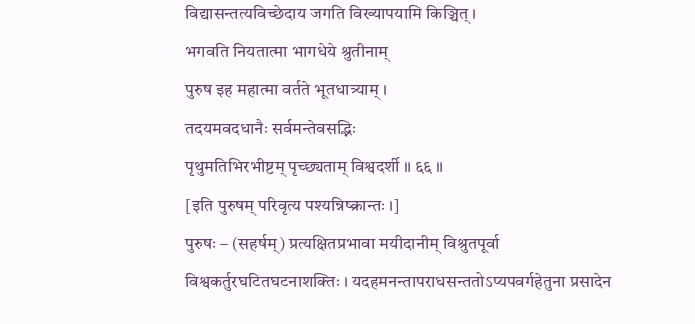विद्यासन्तत्यविच्छेदाय जगति विख्यापयामि किञ्चित् ।
भगवति नियतात्मा भागधेये श्रुतीनाम्
पुरुष इह महात्मा वर्तते भूतधात्र्याम् ।
तदयमवदधानैः सर्वमन्तेवसद्भिः
पृथुमतिभिरभीष्टम् पृच्छ्यताम् विश्वदर्शी ॥ ६६ ॥
[इति पुरुषम् परिवृत्य पश्यन्निष्क्रान्तः ।]
पुरुषः – (सहर्षम्) प्रत्यक्षितप्रभावा मयीदानीम् विश्रुतपूर्वा विश्वकर्तुरघटितघटनाशक्तिः । यदहमनन्तापराधसन्ततोऽप्यपवर्गहेतुना प्रसादेन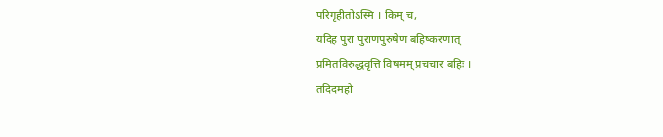परिगृहीतोऽस्मि । किम् च,
यदिह पुरा पुराणपुरुषेण बहिष्करणात्
प्रमितविरुद्धवृत्ति विषमम् प्रचचार बहिः ।
तदिदमहो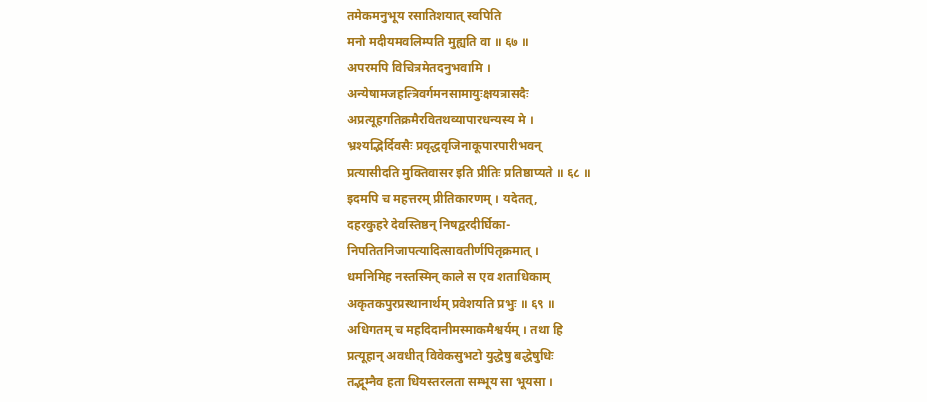तमेकमनुभूय रसातिशयात् स्वपिति
मनो मदीयमवलिम्पति मुह्यति वा ॥ ६७ ॥
अपरमपि विचित्रमेतदनुभवामि ।
अन्येषामजहत्त्रिवर्गमनसामायुःक्षयत्रासदैः
अप्रत्यूहगतिक्रमैरवितथव्यापारधन्यस्य मे ।
भ्रश्यद्भिर्दिवसैः प्रवृद्धवृजिनाकूपारपारीभवन्
प्रत्यासीदति मुक्तिवासर इति प्रीतिः प्रतिष्ठाप्यते ॥ ६८ ॥
इदमपि च महत्तरम् प्रीतिकारणम् । यदेतत्,
दहरकुहरे देवस्तिष्ठन् निषद्वरदीर्घिका-
निपतितनिजापत्यादित्सावतीर्णपितृक्रमात् ।
धमनिमिह नस्तस्मिन् काले स एव शताधिकाम्
अकृतकपुरप्रस्थानार्थम् प्रवेशयति प्रभुः ॥ ६९ ॥
अधिगतम् च महदिदानीमस्माकमैश्वर्यम् । तथा हि
प्रत्यूहान् अवधीत् विवेकसुभटो युद्धेषु बद्धेषुधिः
तद्भूम्नैव हता धियस्तरलता सम्भूय सा भूयसा ।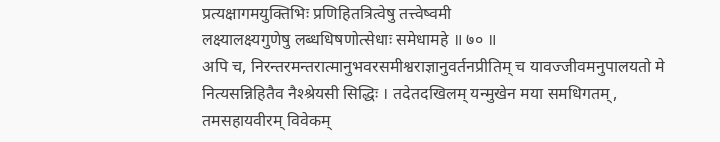प्रत्यक्षागमयुक्तिभिः प्रणिहितत्रित्वेषु तत्त्वेष्वमी
लक्ष्यालक्ष्यगुणेषु लब्धधिषणोत्सेधाः समेधामहे ॥ ७० ॥
अपि च, निरन्तरमन्तरात्मानुभवरसमीश्वराज्ञानुवर्तनप्रीतिम् च यावज्जीवमनुपालयतो मे नित्यसन्निहितैव नैश्श्रेयसी सिद्धिः । तदेतदखिलम् यन्मुखेन मया समधिगतम्, तमसहायवीरम् विवेकम्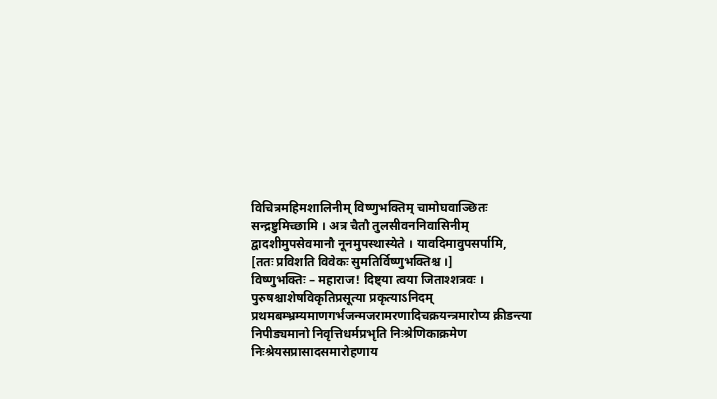विचित्रमहिमशालिनीम् विष्णुभक्तिम् चामोघवाञ्छितः सन्द्रष्टुमिच्छामि । अत्र चैतौ तुलसीवननिवासिनीम् द्वादशीमुपसेवमानौ नूनमुपस्थास्येते । यावदिमावुपसर्पामि,
[ततः प्रविशति विवेकः सुमतिर्विष्णुभक्तिश्च ।]
विष्णुभक्तिः – महाराज! दिष्ट्या त्वया जिताश्शत्रवः । पुरुषश्चाशेषविकृतिप्रसूत्या प्रकृत्याऽनिदम् प्रथमबम्भ्रम्यमाणगर्भजन्मजरामरणादिचक्रयन्त्रमारोप्य क्रीडन्त्या निपीड्यमानो निवृत्तिधर्मप्रभृति निःश्रेणिकाक्रमेण निःश्रेयसप्रासादसमारोहणाय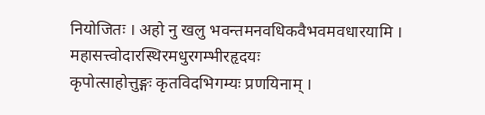नियोजितः । अहो नु खलु भवन्तमनवधिकवैभवमवधारयामि ।
महासत्त्वोदारस्थिरमधुरगम्भीरहृदयः
कृपोत्साहोत्तुङ्गः कृतविदभिगम्यः प्रणयिनाम् ।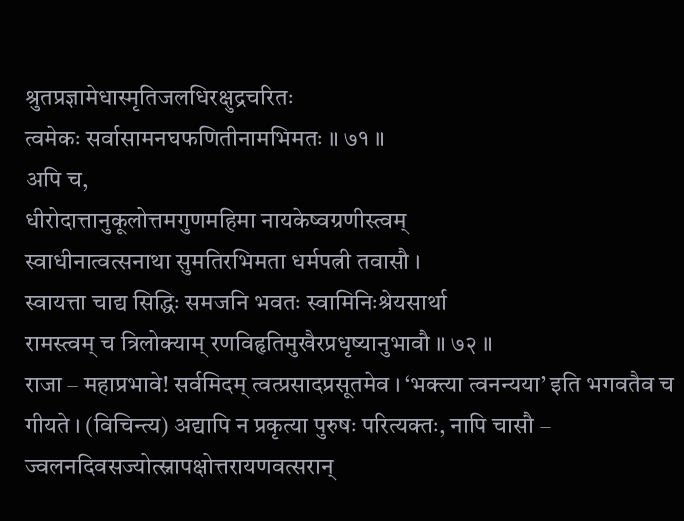श्रुतप्रज्ञामेधास्मृतिजलधिरक्षुद्रचरितः
त्वमेकः सर्वासामनघफणितीनामभिमतः ॥ ७१ ॥
अपि च,
धीरोदात्तानुकूलोत्तमगुणमहिमा नायकेष्वग्रणीस्त्वम्
स्वाधीनात्वत्सनाथा सुमतिरभिमता धर्मपत्नी तवासौ ।
स्वायत्ता चाद्य सिद्धिः समजनि भवतः स्वामिनिःश्रेयसार्था
रामस्त्वम् च त्रिलोक्याम् रणविहृतिमुखैरप्रधृष्यानुभावौ ॥ ७२ ॥
राजा – महाप्रभावे! सर्वमिदम् त्वत्प्रसादप्रसूतमेव । ‘भक्त्या त्वनन्यया’ इति भगवतैव च गीयते । (विचिन्त्य) अद्यापि न प्रकृत्या पुरुषः परित्यक्तः, नापि चासौ –
ज्वलनदिवसज्योत्स्नापक्षोत्तरायणवत्सरान्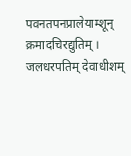पवनतपनप्रालेयाम्शून् क्रमादचिरद्युतिम् ।
जलधरपतिम् देवाधीशम्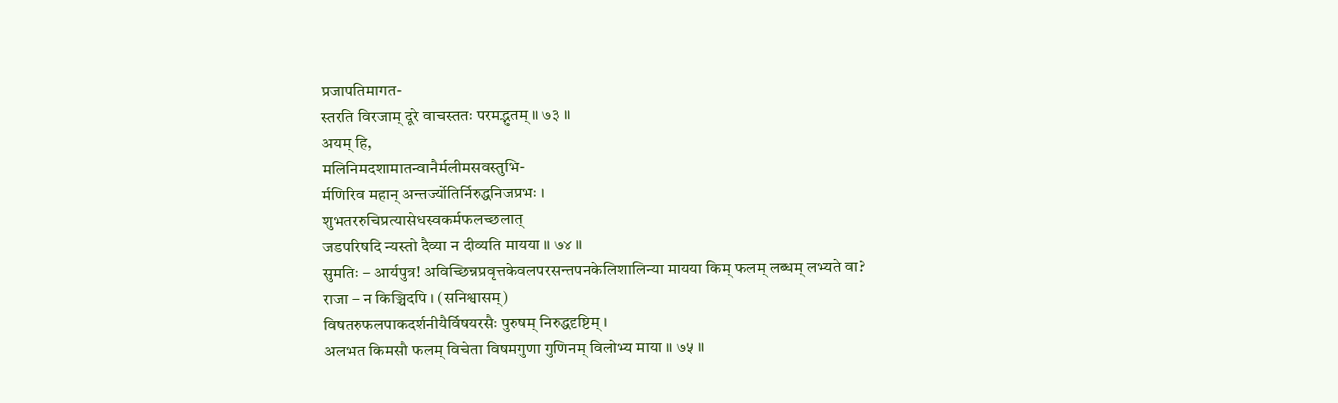प्रजापतिमागत-
स्तरति विरजाम् दूरे वाचस्ततः परमद्भुतम् ॥ ७३ ॥
अयम् हि,
मलिनिमदशामातन्वानैर्मलीमसवस्तुभि-
र्मणिरिव महान् अन्तर्ज्योतिर्निरुद्धनिजप्रभः ।
शुभतररुचिप्रत्यासेधस्वकर्मफलच्छलात्
जडपरिषदि न्यस्तो दैव्या न दीव्यति मायया ॥ ७४ ॥
सुमतिः – आर्यपुत्र! अविच्छिन्नप्रवृत्तकेवलपरसन्तपनकेलिशालिन्या मायया किम् फलम् लब्धम् लभ्यते वा?
राजा – न किञ्चिदपि । (सनिश्वासम्)
विषतरुफलपाकदर्शनीयैर्विषयरसैः पुरुषम् निरुद्धदृष्टिम् ।
अलभत किमसौ फलम् विचेता विषमगुणा गुणिनम् विलोभ्य माया ॥ ७५ ॥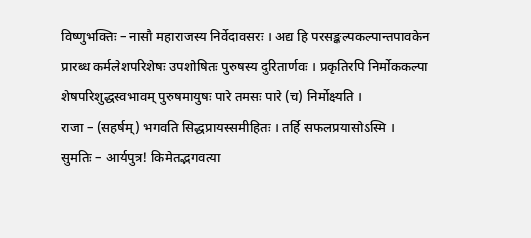विष्णुभक्तिः – नासौ महाराजस्य निर्वेदावसरः । अद्य हि परसङ्कल्पकल्पान्तपावकेन प्रारब्ध कर्मलेशपरिशेषः उपशोषितः पुरुषस्य दुरितार्णवः । प्रकृतिरपि निर्मोककल्पा शेषपरिशुद्धस्वभावम् पुरुषमायुषः पारे तमसः पारे (च) निर्मोक्ष्यति ।
राजा – (सहर्षम्) भगवति सिद्धप्रायस्समीहितः । तर्हि सफलप्रयासोऽस्मि ।
सुमतिः – आर्यपुत्र! किमेतद्भगवत्या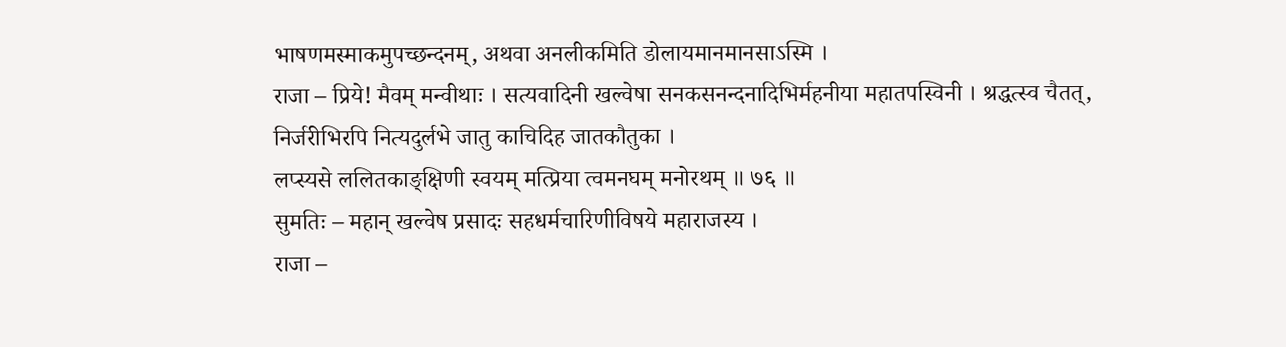भाषणमस्माकमुपच्छन्दनम्, अथवा अनलीकमिति डोलायमानमानसाऽस्मि ।
राजा – प्रिये! मैवम् मन्वीथाः । सत्यवादिनी खल्वेषा सनकसनन्दनादिभिर्महनीया महातपस्विनी । श्रद्धत्स्व चैतत्,
निर्जरीभिरपि नित्यदुर्लभे जातु काचिदिह जातकौतुका ।
लप्स्यसे ललितकाङ्क्षिणी स्वयम् मत्प्रिया त्वमनघम् मनोरथम् ॥ ७६ ॥
सुमतिः – महान् खल्वेष प्रसादः सहधर्मचारिणीविषये महाराजस्य ।
राजा –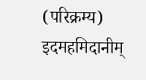(परिक्रम्य) इदमहमिदानीम्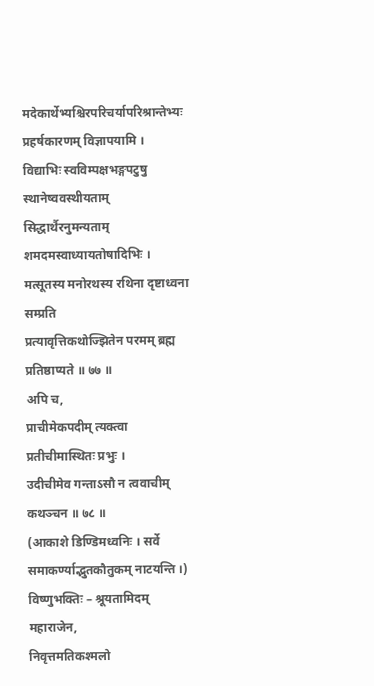मदेकार्थेभ्यश्चिरपरिचर्यापरिश्रान्तेभ्यः प्रहर्षकारणम् विज्ञापयामि ।
विद्याभिः स्वविम्पक्षभङ्गपटुषु स्थानेष्ववस्थीयताम्
सिद्धार्थैरनुमन्यताम् शमदमस्वाध्यायतोषादिभिः ।
मत्सूतस्य मनोरथस्य रथिना दृष्टाध्वना सम्प्रति
प्रत्यावृत्तिकथोज्झितेन परमम् ब्रह्म प्रतिष्ठाप्यते ॥ ७७ ॥
अपि च,
प्राचीमेकपदीम् त्यक्त्वा प्रतीचीमास्थितः प्रभुः ।
उदीचीमेव गन्ताऽसौ न त्ववाचीम् कथञ्चन ॥ ७८ ॥
(आकाशे डिण्डिमध्वनिः । सर्वे समाकर्ण्याद्भुतकौतुकम् नाटयन्ति ।)
विष्णुभक्तिः – श्रूयतामिदम् महाराजेन,
निवृत्तमतिकश्मलो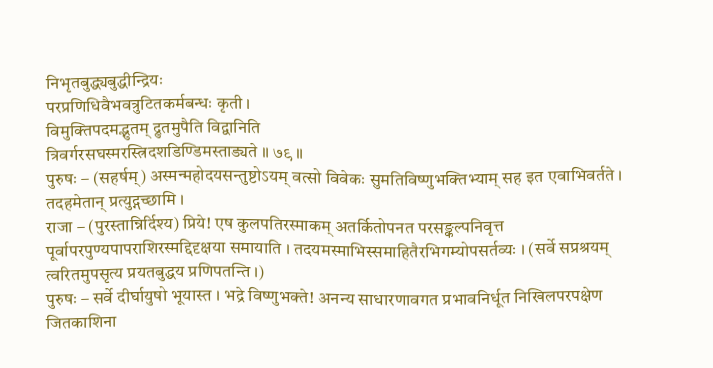निभृतबुद्ध्यबुद्धीन्द्रियः
परप्रणिधिवैभवत्रुटितकर्मबन्धः कृती ।
विमुक्तिपदमद्भुतम् द्रुतमुपैति विद्वानिति
त्रिवर्गरसघस्मरस्त्रिदशडिण्डिमस्ताड्यते ॥ ७९ ॥
पुरुषः – (सहर्षम्) अस्मन्महोदयसन्तुष्टोऽयम् वत्सो विवेकः सुमतिविष्णुभक्तिभ्याम् सह इत एवाभिवर्तते । तदहमेतान् प्रत्युद्गच्छामि ।
राजा – (पुरस्तान्निर्दिश्य) प्रिये! एष कुलपतिरस्माकम् अतर्कितोपनत परसङ्कल्पनिवृत्त पूर्वापरपुण्यपापराशिरस्मद्दिदृक्षया समायाति । तदयमस्माभिस्समाहितैरभिगम्योपसर्तव्यः । (सर्वे सप्रश्रयम् त्वरितमुपसृत्य प्रयतबुद्धय प्रणिपतन्ति ।)
पुरुषः – सर्वे दीर्घायुषो भूयास्त । भद्रे विष्णुभक्ते! अनन्य साधारणावगत प्रभावनिर्धूत निखिलपरपक्षेण जितकाशिना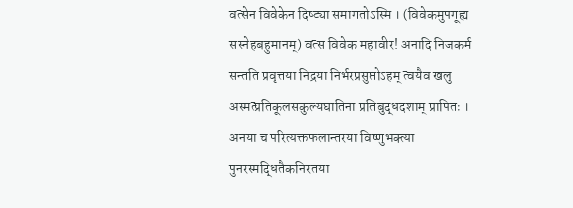वत्सेन विवेकेन दिष्ट्या समागतोऽस्मि । (विवेकमुपगूह्य सस्नेहबहुमानम्) वत्स विवेक महावीर! अनादि निजकर्म सन्तति प्रवृत्तया निद्रया निर्भरप्रसुप्तोऽहम् त्वयैव खलु अस्मत्प्रतिकूलसकुल्यघातिना प्रतिबुद्धदशाम् प्रापितः । अनया च परित्यक्तफलान्तरया विष्णुभक्त्या पुनरस्मद्धितैकनिरतया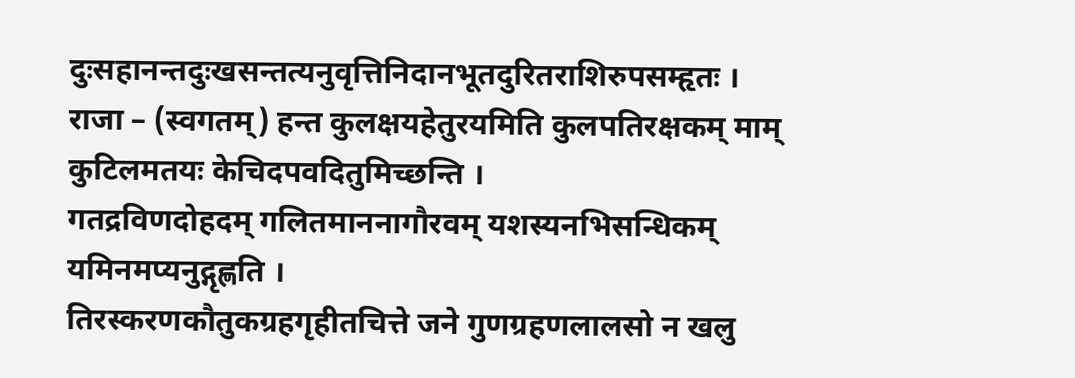दुःसहानन्तदुःखसन्तत्यनुवृत्तिनिदानभूतदुरितराशिरुपसम्हृतः ।
राजा – (स्वगतम्) हन्त कुलक्षयहेतुरयमिति कुलपतिरक्षकम् माम् कुटिलमतयः केचिदपवदितुमिच्छन्ति ।
गतद्रविणदोहदम् गलितमाननागौरवम् यशस्यनभिसन्धिकम् यमिनमप्यनुद्गृह्णति ।
तिरस्करणकौतुकग्रहगृहीतचित्ते जने गुणग्रहणलालसो न खलु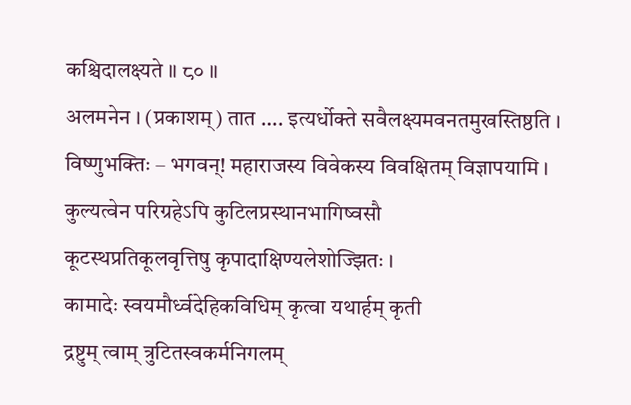कश्चिदालक्ष्यते ॥ ८० ॥
अलमनेन । (प्रकाशम्) तात …. इत्यर्धोक्ते सवैलक्ष्यमवनतमुखस्तिष्ठति ।
विष्णुभक्तिः – भगवन्! महाराजस्य विवेकस्य विवक्षितम् विज्ञापयामि ।
कुल्यत्वेन परिग्रहेऽपि कुटिलप्रस्थानभागिष्वसौ
कूटस्थप्रतिकूलवृत्तिषु कृपादाक्षिण्यलेशोज्झितः ।
कामादेः स्वयमौर्ध्वदेहिकविधिम् कृत्वा यथार्हम् कृती
द्रष्टुम् त्वाम् त्रुटितस्वकर्मनिगलम्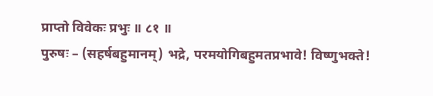प्राप्तो विवेकः प्रभुः ॥ ८१ ॥
पुरुषः – (सहर्षबहुमानम्) भद्रे, परमयोगिबहुमतप्रभावे! विष्णुभक्ते!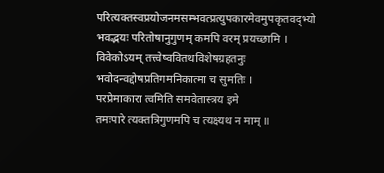परित्यक्तस्वप्रयोजनमसम्भवत्प्रत्युपकारमेवमुपकृतवद्भ्यो भवद्भयः परितोषानुगुणम् कमपि वरम् प्रयच्छामि ।
विवेकोऽयम् तत्त्वेष्ववितथविशेषग्रहतनुः
भवोदन्वद्दोषप्रतिगमनिकात्मा च सुमतिः ।
परप्रेमाकारा त्वमिति समवेतास्त्रय इमे
तमःपारे त्यक्तत्रिगुणमपि च त्यक्ष्यथ न माम् ॥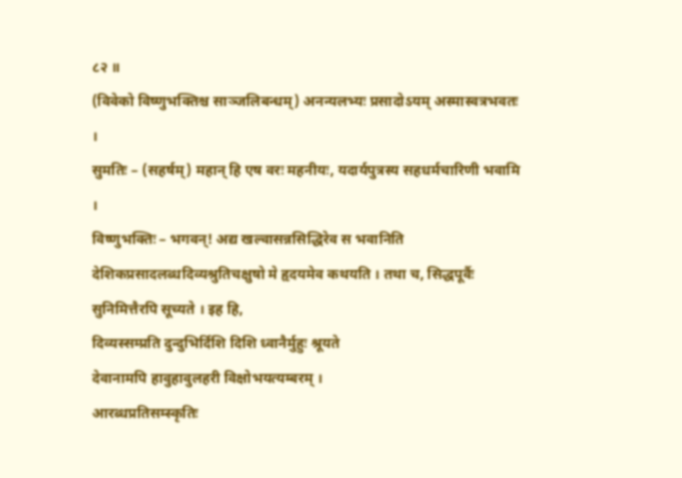८२ ॥
(विवेको विष्णुभक्तिश्च साञ्जलिबन्धम्) अनन्यलभ्यः प्रसादोऽयम् अस्मास्वत्रभवतः ।
सुमतिः – (सहर्षम्) महान् हि एष वरः महनीयः, यदार्यपुत्रस्य सहधर्मचारिणी भवामि ।
विष्णुभक्तिः – भगवन्! अद्य खल्वासन्नसिद्धिरेव स भवानिति देशिकप्रसादलब्धदिव्यश्रुतिचक्षुषो मे हृदयमेव कथयति । तथा च, सिद्धपूर्वैः सुनिमित्तैरपि सूच्यते । इह हि,
दिव्यस्सम्प्रति दुन्दुभिर्दिशि दिशि ध्वानैर्मुहुः श्रूयते
देवानामपि हावुहावुलहरी विक्षोभयत्यम्बरम् ।
आरब्धप्रतिसम्स्कृतिः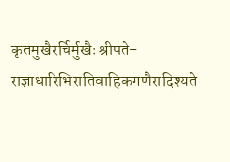कृतमुखैरर्चिर्मुखैः श्रीपते-
राज्ञाधारिभिरातिवाहिकगणैरादिश्यते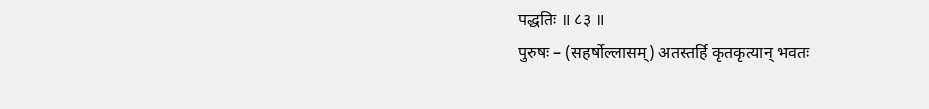पद्धतिः ॥ ८३ ॥
पुरुषः – (सहर्षोल्लासम्) अतस्तर्हि कृतकृत्यान् भवतः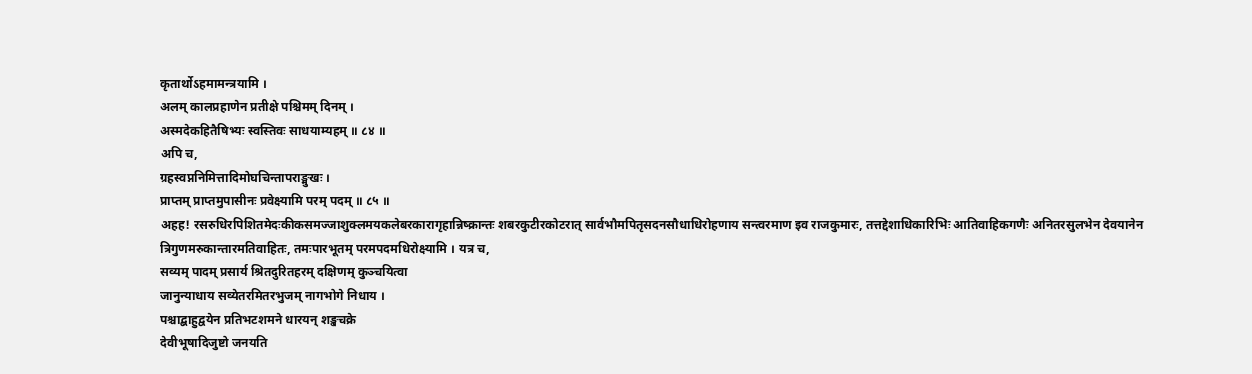कृतार्थोऽहमामन्त्रयामि ।
अलम् कालप्रहाणेन प्रतीक्षे पश्चिमम् दिनम् ।
अस्मदेकहितैषिभ्यः स्वस्तिवः साधयाम्यहम् ॥ ८४ ॥
अपि च,
ग्रहस्वप्ननिमित्तादिमोघचिन्तापराङ्मुखः ।
प्राप्तम् प्राप्तमुपासीनः प्रवेक्ष्यामि परम् पदम् ॥ ८५ ॥
अहह! रसरुधिरपिशितमेदःकीकसमज्जाशुक्लमयकलेबरकारागृहान्निष्क्रान्तः शबरकुटीरकोटरात् सार्वभौमपितृसदनसौधाधिरोहणाय सन्त्वरमाण इव राजकुमारः, तत्तद्देशाधिकारिभिः आतिवाहिकगणैः अनितरसुलभेन देवयानेन त्रिगुणमरुकान्तारमतिवाहितः, तमःपारभूतम् परमपदमधिरोक्ष्यामि । यत्र च,
सव्यम् पादम् प्रसार्य श्रितदुरितहरम् दक्षिणम् कुञ्चयित्वा
जानुन्याधाय सव्येतरमितरभुजम् नागभोगे निधाय ।
पश्चाद्बाहुद्वयेन प्रतिभटशमने धारयन् शङ्खचक्रे
देवीभूषादिजुष्टो जनयति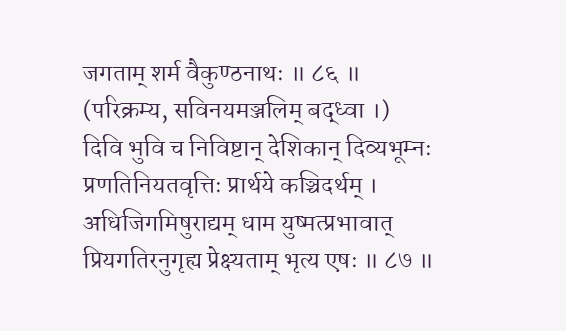जगताम् शर्म वैकुण्ठनाथः ॥ ८६ ॥
(परिक्रम्य, सविनयमञ्जलिम् बद्ध्वा ।)
दिवि भुवि च निविष्टान् देशिकान् दिव्यभूम्नः
प्रणतिनियतवृत्तिः प्रार्थये कञ्चिदर्थम् ।
अधिजिगमिषुराद्यम् धाम युष्मत्प्रभावात्
प्रियगतिरनुगृह्य प्रेक्ष्यताम् भृत्य एषः ॥ ८७ ॥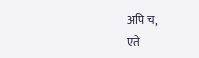अपि च,
एते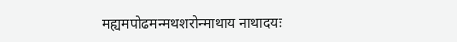मह्यमपोढमन्मथशरोन्माथाय नाथादयः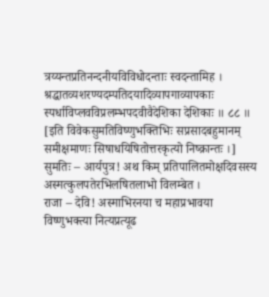त्रय्यन्तप्रतिनन्दनीयविविधोदन्ताः स्वदन्तामिह ।
श्रद्धातव्यशरण्यदम्पतिदयादिव्यापगाव्यापकाः
स्पर्धाविप्लवविप्रलम्भपदवीवैदेशिका देशिकाः ॥ ८८ ॥
[इति विवेकसुमतिविष्णुभक्तिभिः सप्रसादबहुमानम् समीक्षमाणः सिषाधयिषितोत्तरकृत्यो निष्क्रान्तः ।]
सुमतिः – आर्यपुत्र! अथ किम् प्रतिपालितमोक्षदिवसस्य अस्मत्कुलपतेरभिलषितलाभो विलम्बेत ।
राजा – देवि! अस्माभिरनया च महाप्रभावया विष्णुभक्त्या नित्यप्रत्यूढ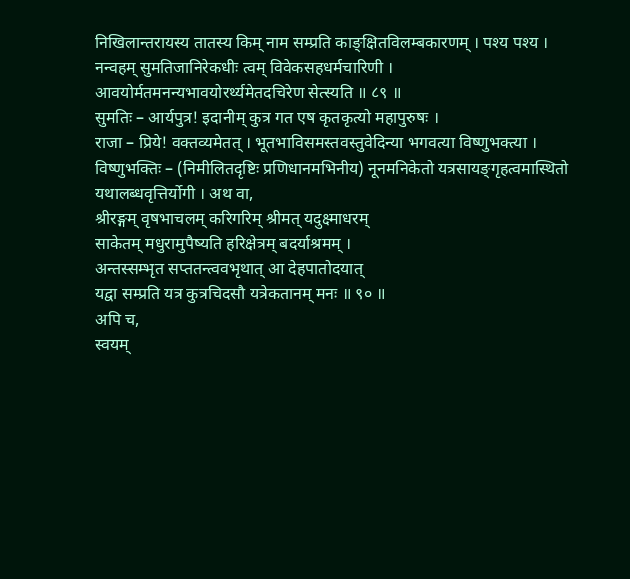निखिलान्तरायस्य तातस्य किम् नाम सम्प्रति काङ्क्षितविलम्बकारणम् । पश्य पश्य ।
नन्वहम् सुमतिजानिरेकधीः त्वम् विवेकसहधर्मचारिणी ।
आवयोर्मतमनन्यभावयोरर्थ्यमेतदचिरेण सेत्स्यति ॥ ८९ ॥
सुमतिः – आर्यपुत्र! इदानीम् कुत्र गत एष कृतकृत्यो महापुरुषः ।
राजा – प्रिये! वक्तव्यमेतत् । भूतभाविसमस्तवस्तुवेदिन्या भगवत्या विष्णुभक्त्या ।
विष्णुभक्तिः – (निमीलितदृष्टिः प्रणिधानमभिनीय) नूनमनिकेतो यत्रसायङ्गृहत्वमास्थितो यथालब्धवृत्तिर्योगी । अथ वा,
श्रीरङ्गम् वृषभाचलम् करिगरिम् श्रीमत् यदुक्ष्माधरम्
साकेतम् मधुरामुपैष्यति हरिक्षेत्रम् बदर्याश्रमम् ।
अन्तस्सम्भृत सप्ततन्त्ववभृथात् आ देहपातोदयात्
यद्वा सम्प्रति यत्र कुत्रचिदसौ यत्रेकतानम् मनः ॥ ९० ॥
अपि च,
स्वयम्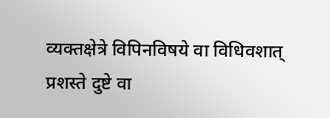व्यक्तक्षेत्रे विपिनविषये वा विधिवशात्
प्रशस्ते दुष्टे वा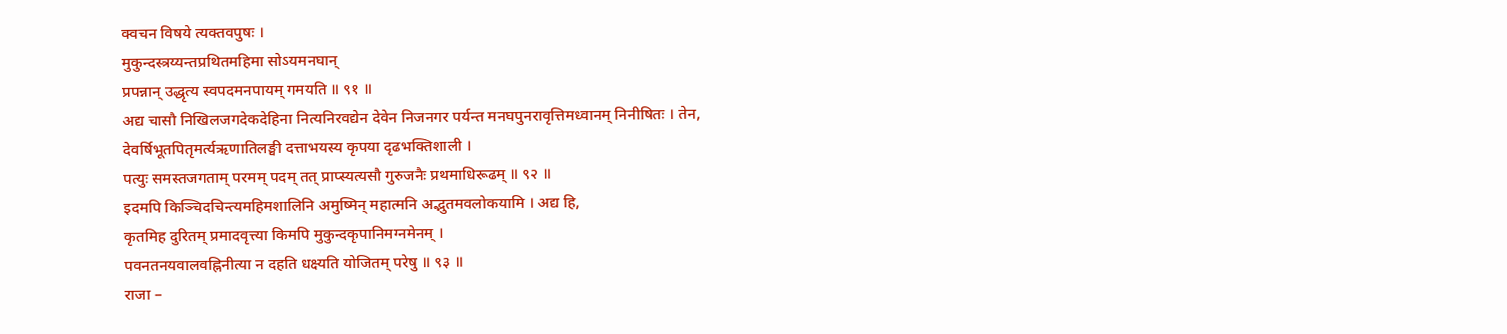क्वचन विषये त्यक्तवपुषः ।
मुकुन्दस्त्रय्यन्तप्रथितमहिमा सोऽयमनघान्
प्रपन्नान् उद्धृत्य स्वपदमनपायम् गमयति ॥ ९१ ॥
अद्य चासौ निखिलजगदेकदेहिना नित्यनिरवद्येन देवेन निजनगर पर्यन्त मनघपुनरावृत्तिमध्वानम् निनीषितः । तेन,
देवर्षिभूतपितृमर्त्यऋणातिलङ्घी दत्ताभयस्य कृपया दृढभक्तिशाली ।
पत्युः समस्तजगताम् परमम् पदम् तत् प्राप्स्यत्यसौ गुरुजनैः प्रथमाधिरूढम् ॥ ९२ ॥
इदमपि किञ्चिदचिन्त्यमहिमशालिनि अमुष्मिन् महात्मनि अद्भुतमवलोकयामि । अद्य हि,
कृतमिह दुरितम् प्रमादवृत्त्या किमपि मुकुन्दकृपानिमग्नमेनम् ।
पवनतनयवालवह्निनीत्या न दहति धक्ष्यति योजितम् परेषु ॥ ९३ ॥
राजा –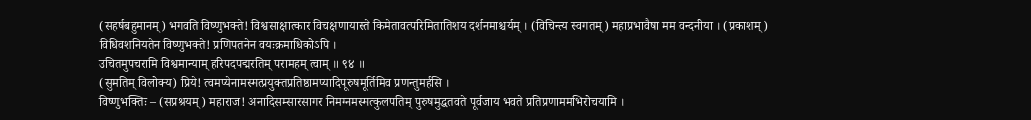(सहर्षबहुमानम्) भगवति विष्णुभक्ते! विश्वसाक्षात्कार विचक्षणायास्ते किमेतावत्परिमितातिशय दर्शनमाश्चर्यम् । (विचिन्त्य स्वगतम्) महाप्रभावैषा मम वन्दनीया । (प्रकाशम्)
विधिवशनियतेन विष्णुभक्ते! प्रणिपतनेन वयःक्रमाधिकोऽपि ।
उचितमुपचरामि विश्वमान्याम् हरिपदपद्मरतिम् परामहम् त्वाम् ॥ ९४ ॥
(सुमतिम् विलोक्य) प्रिये! त्वमप्येनामस्मत्प्रयुक्तप्रतिष्ठामप्यादिपूरुषमूर्तिमिव प्रणन्तुमर्हसि ।
विष्णुभक्तिः – (सप्रश्रयम्) महाराज! अनादिसम्सारसागर निमग्नमस्मत्कुलपतिम् पुरुषमुद्धतवते पूर्वजाय भवते प्रतिप्रणाममभिरोचयामि ।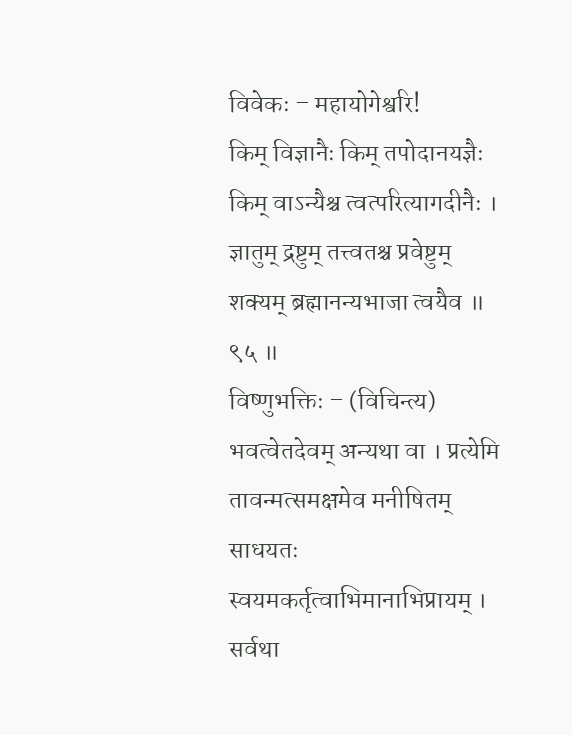विवेकः – महायोगेश्वरि!
किम् विज्ञानैः किम् तपोदानयज्ञैः किम् वाऽन्यैश्च त्वत्परित्यागदीनैः ।
ज्ञातुम् द्रष्टुम् तत्त्वतश्च प्रवेष्टुम् शक्यम् ब्रह्मानन्यभाजा त्वयैव ॥ ९५ ॥
विष्णुभक्तिः – (विचिन्त्य) भवत्वेतदेवम् अन्यथा वा । प्रत्येमि तावन्मत्समक्षमेव मनीषितम् साधयतः स्वयमकर्तृत्वाभिमानाभिप्रायम् । सर्वथा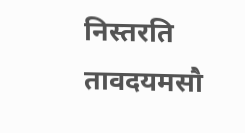निस्तरति तावदयमसौ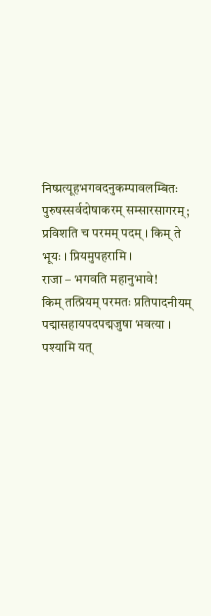निष्प्रत्यूहभगवदनुकम्पावलम्बितः पुरुषस्सर्वदोषाकरम् सम्सारसागरम्; प्रविशति च परमम् पदम् । किम् ते भूयः । प्रियमुपहरामि ।
राजा – भगवति महानुभावे!
किम् तत्प्रियम् परमतः प्रतिपादनीयम् पद्मासहायपदपद्मजुषा भवत्या ।
पश्यामि यत्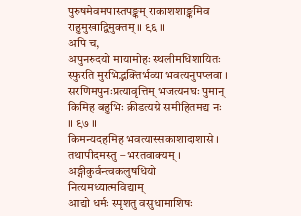पुरुषमेवमपास्तपङ्कम् राकाशशाङ्कमिव राहुमुखाद्विमुक्तम् ॥ ९६ ॥
अपि च,
अपुनरुदयो मायामोहः स्थलीमधिशायितः
स्फुरति मुरभिद्भक्तिर्भव्या भवत्यनुपप्लवा ।
सरणिमपुनःप्रत्यावृत्तिम् भजत्यनघः पुमान्
किमिह बहुभिः क्रीडत्यग्रे समीहितमद्य नः ॥ ९७ ॥
किमन्यदहमिह भवत्यास्सकाशादाशासे । तथापीदमस्तु – भरतवाक्यम् ।
अङ्गीकुर्वन्त्वकलुषधियो नित्यमध्यात्मविद्याम्
आद्यो धर्मः स्पृशतु वसुधामाशिषः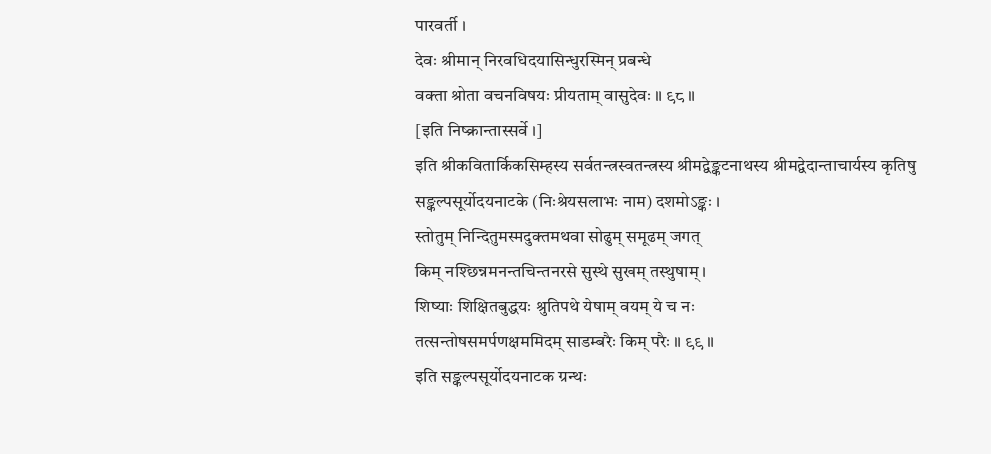पारवर्ती ।
देवः श्रीमान् निरवधिदयासिन्धुरस्मिन् प्रबन्धे
वक्ता श्रोता वचनविषयः प्रीयताम् वासुदेवः ॥ ९८ ॥
[इति निष्क्रान्तास्सर्वे ।]
इति श्रीकवितार्किकसिम्हस्य सर्वतन्त्रस्वतन्त्रस्य श्रीमद्वेङ्कटनाथस्य श्रीमद्वेदान्ताचार्यस्य कृतिषु सङ्कल्पसूर्योदयनाटके (निःश्रेयसलाभः नाम) दशमोऽङ्कः ।
स्तोतुम् निन्दितुमस्मदुक्तमथवा सोढुम् समूढम् जगत्
किम् नश्छिन्नमनन्तचिन्तनरसे सुस्थे सुखम् तस्थुषाम् ।
शिष्याः शिक्षितबुद्धयः श्रुतिपथे येषाम् वयम् ये च नः
तत्सन्तोषसमर्पणक्षममिदम् साडम्बरैः किम् परैः ॥ ९९ ॥
इति सङ्कल्पसूर्योदयनाटक ग्रन्थः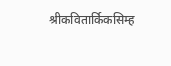श्रीकवितार्किकसिम्ह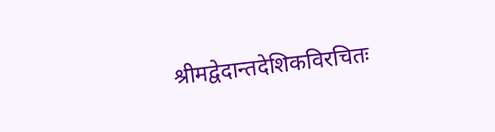श्रीमद्वेदान्तदेशिकविरचितः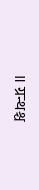॥ ग्रन्थश्च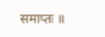समाप्तः ॥